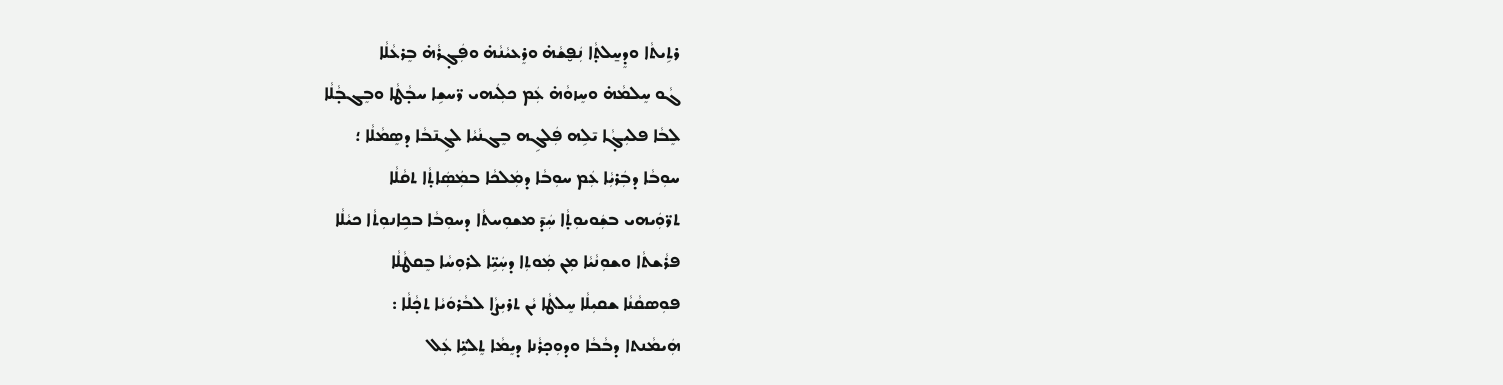ܪܬܹܝܬܵܐ ܘܕܸܚ̱ܠܬ̣ܵܐ ܢܲܦ̮ܫܵܗ̇ ܘܪܸܥܝܵܢܵܗ̇ ܘܦܲܓ̣ܪܵܗ̇ ܒܸܪܥܵܠܵܐ
ܓܵܘ ܚܸܠܡܵܗ̇ ܘܚܸܙܘܵܗ̇ ܥܲܡ ܟܠܲܝܗܝ ܪ̈ܚܫܹܐ ܚܒ̣ܵܛܵܐ ܘܒܸܓܒ̣ܵܠܵܐ
ܠܸܒܵܐ ܦܠܝܼܓ̣ܵܐ ܝ̄ܠܹܗ ܦܲܠܓܹܗ ܒܸܓܢܵܝܵܐ ܠܓܹܢ̄ܒܵܐ ܕܣܸܡܵܠܵܐ ؛
ܚܘܼܒܵܐ ܕܒܲܪܝܼܵܐ ܥܲܡ ܚܘܼܒܵܐ ܕܡܲܠܟܵܐ ܒܡܲܣܲܐܬ̣ܵܐ ܬܩܵܠܵܐ
ܬܪ̈ܘܲܝܗܝ ܒܫܲܘܝܘܼܬ̣ܵܐ ܚܲܕ̄ ܡܫܘܼܚܬܵܐ ܕܚܘܼܒܵܐ ܒܟܹܐܢܘܼܬܵܐ ܟܝܵܠܵܐ
ܦܪܵܫܬܵܐ ܘܫܘܼܢܵܝܵܐ ܡܼܢ ܡܲܘܬܼܐ ܕܚܲܝܹ̈ܐ ܠܪܘܼܚܵܐ ܒܸܩܛܵܠܵܐ
ܦܘܼܣܩܵܢܵܐ ܫܩܝܼܠܵܐ ܚܸܠܛܵܐ ܝܵܢ ܬܪܝܼܨܵܐ ܠܒܵܪܘܿܝܵܐ ܬܟ̣ܵܠܵܐ :
ܗܲܝܡܵܢܬܐ ܕܒܵܒܵܐ ܘܕܘܼܟ̣ܪܵܢܐ ܕܝܸܡܵܐ ܬܸܠܝܹ̈ܐ ܥܲܠ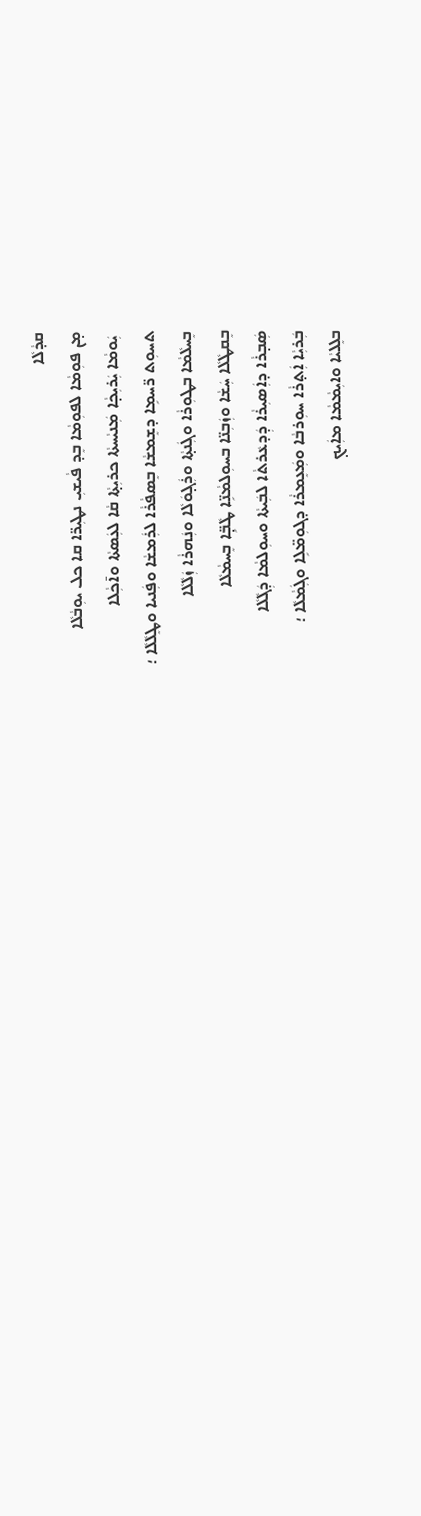ܩܕܵܠܵܐ
ܡ̣ܢ ܦܘܼܡܵܐ ܠܦܘܼܡܵܐ ܒܸܕ ܦܵܝܫܝܼ ܢܛܝܼܪ̈ܐ ܩܐ ܟܠ ܝܘܼܒܵܠܵܐ
 ܝܲܘܡܵܐ ܝܲܪܝܼܟ̣ܵܐ ܡܲܢܝܵܚܬܵܐ ܟܪܝܼܬ̣ܵܐ ܩܵܐ ܠܥܲܣܬܵܐ ܘܐ̄ܟܼܵܠܐ
ܬܚܘܼܬ ܪ̈ܚܡܹܐ ܕܫܸܡܫܵܐ ܒܸܣܦܵܪܵܐ ܠܪܲܡܫܵܐ ܘܦܲܢܝܐ ܘܛܸܠܵܠܵܐ ؛
ܒܸܚܠܵܡܵܐ ܒܛܘܼܪܵܐ ܘܓܲܢܬ̣ܵܐ ܘܪܲܓ̣ܘܿܠܵܐ ܘܢܲܗܪܵܐ ܙܲܠܵܠܵܐ
ܒܸܩܛܵܠܵܐ ܚܲܫܵܐ ܘܙܲܒܼܢ̈ܐ ܒܚܘܼܠܡܵܢܹ̈ܐ ܛܵܒ̣ܹ̈ܐ ܒܸܚܡܵܠܵܐ
ܣܲܒ̣ܪܵܐ ܕܐܲܣܝܼܪܵܐ ܕܲܕܥܵܪܬܵܐ ܠܒܲܝܬܵܐ ܘܚܘܼܠܡܵܐ ܕܲܓܵܠܵܐ
ܒܲܪܝܼܵܐ ܐܲܬ̣ܪܵܐ ܚܘܼܪܒܵܐ ܘܡܲܥܸܡܪܵܐ ܕܓܘܼܡ̈ܠܹܐ ܘܓܲܡܵܠܵܐ ؛
ܒܠܸܠܝܵܐ ܘܐܝܼܡܵܡܵܐ ܡܐܲܝܟ̣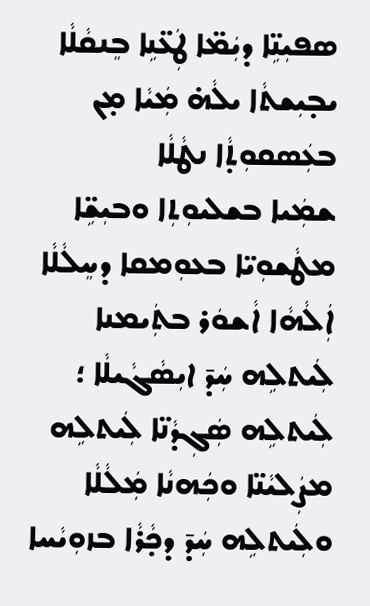ܣܦܝܼܢܹ̈ܐ ܕܝܲܡ̈ܐ ܛܲܥ̈ܢܹܐ ܒܸܢܩܵܠܵܐ
ܝܒ̣ܝܼܫܬܵܐ ܝܠܵܗ̇ ܡܲܝܵܐ ܡ̣ܢ ܒܥܲܣܩܘܼܬ̣ܵܐ ܢܛܵܠܵܐ
ܫܡܲܝܐ ܒܫܠܝܘܼܬܼܐ ܘܒܝܼܫܹ̈ܐ ܡܛܵܫܘܼܝ̈ܐ ܒܥܘܼܡܩܐ ܕܚܸܠܵܠܵܐ
ܐܲܠܵܗܵܐ ܐܵܫܘܿܪ ܒܬܲܝܡܢܐ ܠܲܝܬܠܹܗ ܚܲܕ̄ ܐܝܼܣܵܓܵܝܠܵܐ ؛
ܠܲܝܬܠܹܗ ܣܲܓܼܕܵܢ̈ܐ ܠܲܝܬܠܹܗ ܡܨܲܠܝܵܢ̈ܐ ܘܟܲܗܢܵܐ ܡܲܠܵܠܵܐ
ܘܠܲܝܬܠܹܗ ܚܲܕ̄ ܕܟ̣ܵܪܵܐ ܒܙܘܼܝܵܚܐ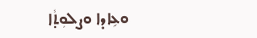ܘܥܹܐܕܐ ܘܨܠܘܼܬ̣ܵܐ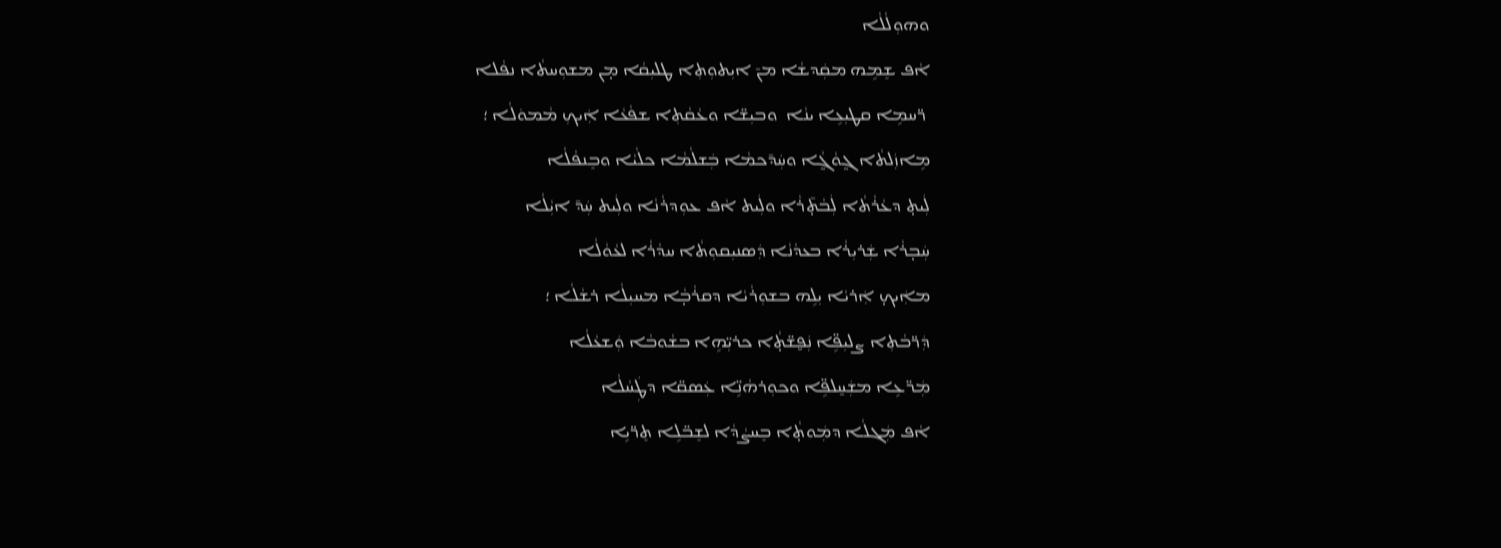ܘܗܘܼܠܵܠܵܐ
ܐܵܦ ܫܸܡܹܗ ܡܩܲܕܫܵܐ ܡܢ̄ ܐܝܼܬܘܼܬܼܐ ܛܠܝܼܩܵܐ ܡ̣ܢ ܡܫܘܼܚܬܵܐ ܢܦܵܠܐ
 ܪ̈ܚܡܹܐ ܩܛܝܼܥܹܐ ܝܢܵܐ  ܘܒܝܼܫ̈ܐ ܘܥܵܩܵܬܼܐ ܫܦܵܥܵܐ ܐܲܝܟܼ ܡܵܡܘܿܠܵܐ ؛
ܡܹܐܙܲܠܬܵܐ ܓ̰ܘܵܓ̰ܵܐ ܘܚܲܕ̄ܟܡܵܐ ܒܲܫܠܵܡܵܐ ܟܠܵܝܵܐ ܘܒܸܢܦܵܠܵܐ
ܠܲܝܬ̣ ܕܥܵܪܵܬܵܐ ܠܲܒܵܬ̣̄ܪܵܐ ܘܠܲܝܬ ܐܵܦ ܥܘܼܕܪܵܢܵܐ ܘܠܲܝܬ ܚܲܕ̄ ܐܝܼܵܠܵܐ
ܚܲܒ̣ܪܵܐ ܫܲܪܝܼܪܵܐ ܒܥܕܵܢܵܐ ܕܲܣܢܝܼܩܘܼܬܵܐ ܚܕܵܪܵܐ ܠܥܵܘܵܠܵܐ
ܡܐܲܝܟ̣ ܐܲܪܝܵܐ ܝܼܠܹܗ ܒܫܘܼܪܵܝܵܐ ܕܩܪܵܒ̣ܵܐ ܡܚܝܼܠܵܐ ܪܫܵܠܵܐ ؛
ܕܲܪ̈ܒܵܬܼܐ ܨܠܝܼܦܹ̈ܐ ܢܲܦ̮ܫ̈ܬ̣ܵܐ ܟܪܝܼ̈ܗܹܐ ܒܫܵܘܒܵܐ ܘܲܫܥܵܠܵܐ
ܡܲܖ̈ܥܹܐ ܡܫܲܚ̱ܠܦܹ̈ܐ ܘܟܘܼܪܗܵܢܹ̈ܐ ܥܲܣܩ̈ܐ ܕܛܲܚܵܠܵܐ
ܐܵܦ ܡܲܓܠܵܐ ܕܡܲܘܬ̣ܵܐ ܒܸܚܨܵܕܵܐ ܠܫܸܒ̈ܠܹܐ ܬܸܪ̈ܝܹܐ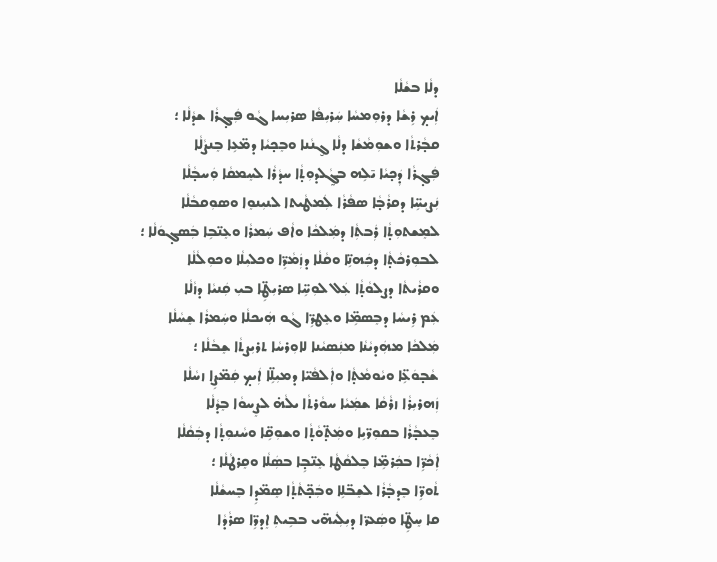ܕܠܵܐ ܒܫܵܠܵܐ
ܐܲܝܟ̣ ܪܹܫܵܐ ܕܪܘܼܡܚܵܐ ܚܲܪܝܼܦܵܐ ܣܪܝܼܚܐ ܓܵܘ ܦܲܓ̣ܪܵܐ ܫܕܵܠܵܐ ؛
ܩܒ̣ܵܪܬܵܐ ܘܫܘܼܡܵܫܵܐ ܕܠܵܐ ܓ̮ܢܵܢܐ ܘܒܸܟ̣ܝܵܐ ܕܡ̈ܥܹܐ ܒܸܢܨܵܠܵܐ
ܦܲܓ̣ܪܵܐ ܕܲܟ̣ܝܵܐ ܝ̄ܠܹܗ ܒܓ̰ܵܠܕܘܼܬ̣ܵܐ ܚܕܵܪܵܐ ܠܚܸܡܩܵܐ ܘܲܚܒ̣ܵܠܵܐ
ܢܲܨܝܼܚܹ̈ܐ ܕܩܪܵܒ̣ܵܐ ܣܦܵܪܵܐ ܠܲܡܛܵܝܬܐ ܠܢܝܼܢܘܸܐ ܘܣܘܼܩܒܵܠܵܐ
ܠܡܸܫܬܘܼܬ̣ܵܐ ܪܲܒܬܼܵܐ ܕܡܲܠܟܵܐ ܘܐܵܦ ܚܲܡܪܵܐ ܘܥܸܢ̈ܒܹܐ ܒܲܣܓ̣ܘܿܠܵܐ ؛
ܠܒܘܼܪܟܵܬ̣ܵܐ ܕܟܲܗܢܹ̈ܐ ܘܩܵܠܵܐ ܕܙܲܡܵܖܹ̈ܐ ܘܟܠܝܼܠܵܐ ܘܟܘܼܠܵܠܵܐ
ܘܩܪܵܝܬܵܐ ܕܨܠܘܵܬ̣ܵܐ ܥܲܠ ܠܘܼܚܹ̈ܐ ܣܪܝܼܛܹ̈ܐ ܒܝܼ ܩܲܢܝܵܐ ܕܙܵܠܵܐ
ܥܲܡ ܪܹܝܚܵܐ ܕܒܸܣܡܹ̈ܐ ܘܥܸܛܖܹ̈ܐ ܓܵܘ ܗܲܝܟܠܵܐ ܘܚܲܡܪܵܐ ܫܸܚܵܠܵܐ
ܡܲܠܟܵܐ ܡܗܲܕܝܵܢܵܐ ܡܢܲܣܝܵܢܐ ܠܐܘܼܪܚܵܐ ܬܪܝܼܨܬܵܐ ܫܸܒܵܠܵܐ ؛
ܫܵܒ̣ܘܿܥܹ̈ܐ ܘܝܵܘܡܵܬ̣ܵܐ ܘܐܲܠܦܵܝ̈ܐ ܕܡܝܼܠܹ̈ܐ ܐܲܝܟ̣ ܩܲܡ̈ܨܹܐ ܙܚܵܠܵܐ
ܙܲܗܪܝܼܪܵܐ ܙܪܵܩܵܐ ܫܡܲܝܵܐ ܚܘܵܪܬܵܐ ܝܠܵܗ̇ ܠܨܸܚܘܵܐ ܒܸܕܵܠܵܐ
ܒܸܥܒ̣ܵܪܵܐ ܒܩܘܼܖ̈ܝܹܐ ܘܡܲܬ̣̈ܘܵܬ̣ܵܐ ܘܫܘܼܩܹ̈ܐ ܘܚܵܢܘܼܬ̣ܵܐ ܕܒܲܩܵܠܵܐ
ܐܲܟܵܖܹ̈ܐ ܒܟܲܪܡܹ̈ܐ ܒܸܠܩܵܛܵܐ ܥܸܢ̈ܒ̣ܹܐ ܒܣܲܠܵܐ ܘܩܸܪܛܵܠܵܐ ؛
ܬܵܘܖܹ̈ܐ ܒܸܕܒ̣ܵܪܵܐ ܠܫܸܒ̈ܠܹܐ ܘܒܲܟ̣̈ܬܵܬ̣ܵܐ ܣܸܡ̈ܕܹܐ ܒܸܚܫܵܠܵܐ
ܩܐ ܚܸܛܹ̈ܐ ܘܣܲܥܪ̈ܐ ܕܝܼܠܲܝܗ̈ܝ ܒܒܹܝܬܼ ܐܸܕܖܹ̈ܐ ܣܪܵܕܵܐ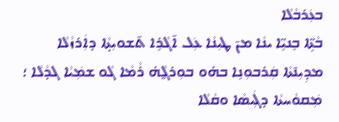ܒܥܲܪܒܵܠܵܐ
ܒܵܬܹ̈ܐ ܒܸܢܝܹ̈ܐ ܝܢܵܐ ܡܢ̄ ܛܝܼܢܵܐ ܥܲܠ ܐ̄ܓܵܪܹܐ ܬ̄ܫܘܝܼܬ̣ܵܐ ܕܐܲܪܙܵܠܵܐ
ܡܕܼܝܼܢ̄ܬܵܐ ܩܲܪܒܘܼܢܹܐ ܒܗ̇ܘ ܒܘܼܪܓ̰ܵܗ̇ ܪܵܡܵܐ ܓܵܘ ܫܡܲܝܵܐ ܓܕܵܠܵܐ ؛
ܡܲܩܘܵܚܬܵܐ ܕܓܲܝܣܵܐ ܘܩܵܠܵܐ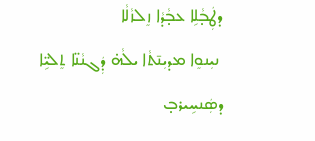ܕܛܲܒ̣ܵܠܹܐ ܥܒ̣ܵܕܵܐ ܙܸܠܙܵܠܵܐ
 ܢܝܼܢܘܸܐ ܡܕܝܼܢ̄ܬܵܐ ܝܠܵܗ̇ ܕܲܓܢܵܢ̈ܐ ܬܸܠܝܹ̈ܐ ܕܣܲܢܚܹܝܪܒ̣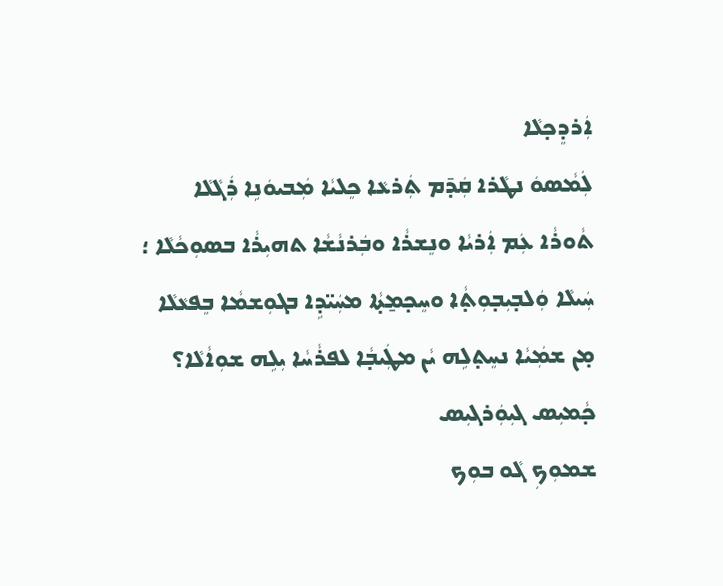ܐܲܪܕܸܟ̣ܠܵܐ
ܠܲܡܵܣܘܿ ܢܛܵܪܐ ܩܲܕ̄ܡ ܬܲܪܥܵܐ ܟܸܠܝܵܐ ܡܲܒܝܘܿܢܹܐ ܪܲܓܵܠܵܐ
ܬܵܘܪܵܐ ܥܲܡ ܐܲܪܝܵܐ ܘܢܸܫܪܵܐ ܘܒܲܪܢܵܫܵܐ ܬܗܝܼܪܵܐ ܒܣܘܼܟܵܠܵܐ ؛
ܚܲܝܠܵܐ ܘܲܠܒ̣ܝܼܒ̣ܘܼܬ̣ܵܐ ܘܚܸܟ̣ܡ̱ܬ̣ܵܐ ܡܚܲܝ̈ܕܹܐ ܒܓܘܼܫܡܵܐ ܒܸܦܥܵܠܵܐ
ܡ̣ܢ ܫܡܲܝܵܐ ܢܚܸܬ̣ܠܹܗ ܝܵܢ ܡܛܲܝܒ̣ܵܐ ܠܦܪܵܚܵܐ ܝܼܠܹܗ ܫܘܼܐܵܠܵܐ؟
ܟ̣ܵܡܝܼܣ ܓܝܼܘܲܪܓܝܼܣ
ܫܡܘܼܟܼ ܓܵܘ ܒܘܼܟ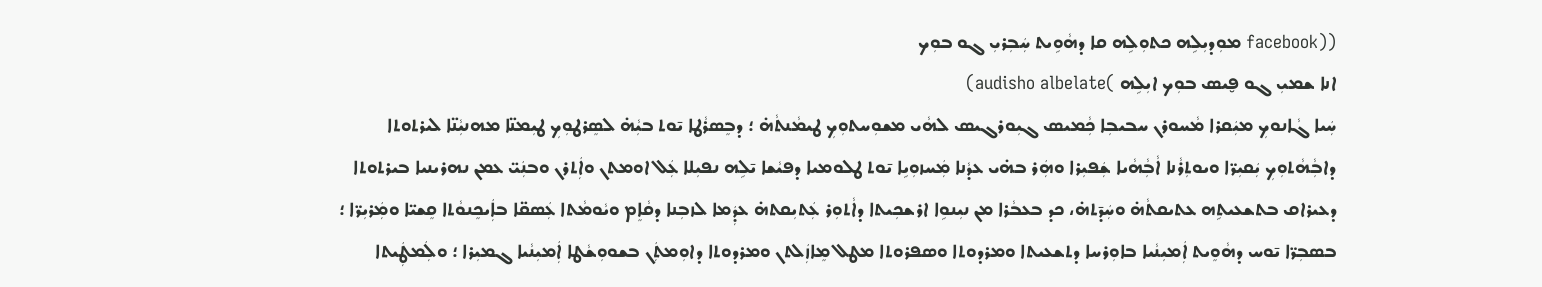((facebook ܡܘܼܕܝܼܠܹܗ ܟܬܘܼܠܹܗ ܩܐ ܕܗܵܘܹܝܬ ܚܲܒܼܪܝܼ ܓܘ ܒܘܼܟ
ܐܢܐ ܫܡܝܼ ܓܘ ܦ̮ܝܣ ܒܘܼܟ ܐܝܼܠܹܗ )audisho albelate)
ܚܲܝܐ ܓܵܐܢܘܟܼ ܡܝܲܩܪܐ ܡܵܚܘܪܢ ܚܒܝܒܼܐ ܟܼܵܡܝܣ ܓܝܼܘܪܓܝܣ ܠܗܵܝ ܡܫܘܼܚܬܘܼܟܼ ܛܝܡܵܢܬܵܗ̇ ؛ ܕܒܸܣܪܵܛܐ ܝ̄ܘܬ ܒܝܼܵܗ̇ ܠܣܸܪܛܘܼܟܼ ܛܝܼܡܢ̈ܐ ܡܗܢܝܼܵܢ̈ܐ ܠܝܪܬܘܬܐ ܕܐܒܼܵܗܵܬܘܼܟܼ ܝܲܩܝܼܪ̈ܐ ܘܝܘܬܼܪܵܢܐ ܐܵܒܼܵܗܵܝܐ ܫܲܦܝܼܪܐ ܘܗܲܪ ܒܗ̇ܝ ܥܕܵܢܐ ܡܲܚܙܘܼܝܹܐ ܝ̄ܘܬ ܛܠܘܡܝܐ ܕܦܝܵܫܐ ܝ̄ܠܹܗ ܢܦܝܼܠܐ ܥܲܠ ܐܘܡܬܢ ܘܐܲܬܪܢ ܘܒܢܲܝ̈ ܥܡܢ ܢܗܪܝܢܝܐ ܒܝܪܬܘܬܐ ܕܥܝܪܐܩ ܒܬܫܥܝܬܹܗ ܥܬܝܩܬܵܗ̇ ܘܚܲܕ̄ܬܗ̇، ܟܕ ܒܥܒܵܪܐ ܡܢ ܢܝܼܢܘܹܐ ܐܪܫܟܼܝܬܐ ܕܐܵܬܘܼܪ ܥܲܬܝܼܩܬܗ̇ ܥܕܲܡܐ ܠܙܒܼܢܐ ܕܩܵܐܸܡ ܘܝܵܘܡܵܬܐ ܥܲܣܩ̈ܐ ܒܐܲܝܟܸܢܘܵܬܐ ܩܸܫܝ̈ܐ ܘܡܲܪܝܼܪ̈ܐ ؛ ܒܣܒܼܪ̈ܐ ܝ̄ܘܚ ܕܗܵܘܸܝܬ ܐܲܡܝܼܢܵܝܐ ܒܐܘܼܪܚܐ ܕܬܫܥܝܬܐ ܘܡܪܕܘܬܐ ܘܣܦܪܘܬܐ ܡܛܠ ܡܸܐܙܲܠܬܢ ܘܡܪܕܘܬܐ ܕܐܘܼܡܬܲܢ ܒܫܘܘܼܫܵܛܐ ܐܲܡܝܼܢܵܝܐ ܓܡܝܼܪܐ ؛ ܘܠܲܡܛܲܝܬܐ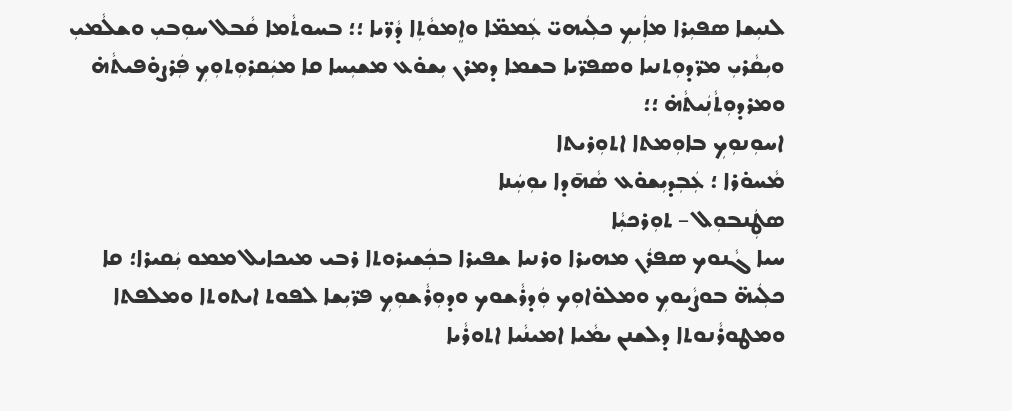ܠܢܝܼܫܐ ܣܦܝܼܪܐ ܡܐܲܝܟܼ ܟܠܲܝܗܝ̈ ܥܲܡܡ̈ܐ ܘܐܸܡܘܵܬܼܐ ܕܵܪ̈ܝܐ ؛؛ ܒܚܘܬܵܡܐ ܩܵܒܠ ܚܘܼܒܝܼ ܘܫܠܵܡܝܼ ܘܝܼܩܵܪܝܼ ܡܪ̈ܕܘܼܬܢܝܐ ܘܣܦܪ̈ܝܐ ܒܫܡܐ ܕܡܪܢ ܝܼܫܘ̇ܥ ܡܫܝܼܚܐ ܩܐ ܡܝܲܩܪܘܼܬܘܼܟܼ ܦܲܪܨܘ̇ܦܝܬܵܗ̇ ܘܡܪܕܘܼܬܵܢܲܝܬܵܗ̇ ؛؛
ܐܚܘܼܢܘܼܟܼ ܒܐܘܼܡܬܐ ܐܬܘܼܪܝܬܐ
ܡܵܚܘ̇ܪܐ ؛ ܥܲܒܼܕܝܼܫܘ̇ܥ ܣܵܗ̄ܕܐ ܝܘܼܚܲܢܐ
ܣܛܲܢܒܘܼܠ – ܬܘܼܪܟܝܼܵܐ
ܚܝܐ ܓܵܢܘܟ ܣܦܪܲܢ ܡܗܝܪܐ ܘܪܢܝܐ ܫܦܝܪܐ ܒܟܲܫܝܪܘܬܐ ܪܒܝ ܡܝܟܐܝܠ ܡܡܘ ܝܲܩܝܪܐ؛ ܩܐ ܟܠܲܝܗ̈ ܒܘܨܵܝܘܟܼ ܘܡܠܘ̇ܐܘܼܟ ܘܲܕܪܵܫܘܟ ܘܕܘܼܪܵܫܘܼܟܼ ܦܪ̈ܝܼܫܐ ܠܦܘܬ ܐܝܬܘܬܐ ܘܡܠܦܬܐ ܘܡܛܘܪܵܢܘܬܐ ܕܠܫܢܢ ܝܡܵܝܐ ܐܡܝܢܵܝܐ ܐܬܘܪܵܝܐ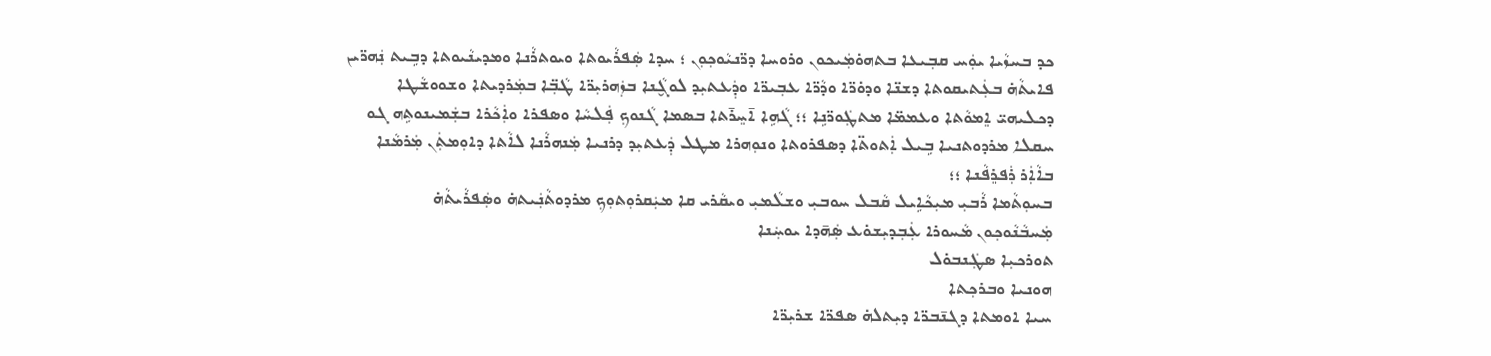ܟܕ ܒܚܙܵܝܐ ܝܘܲܚ ܩܒܼܝܥܐ ܒܬܗܘ̇ܡܲܝܟܘܢ ܘܪܘܚܐ ܕܪ̈ܢܝܵܘܟܼܘܼܢ ؛ ܚܕܐ ܣܲܦܪܵܝܘܬܐ ܘܝܘܬܪܵܢܐ ܘܡܕܝܢܵܝܘܬܐ ܕܒܹܝܬ ܢܲܗܪ̈ܝܢ ܦܐܝܬܵܗ̇ ܒܥܲܬܝܩܘܬܐ ܕܫܢ̈ܐ ܘܕܘ̇ܪ̈ܐ ܘܕܵܪ̈ܐ ܥܒܼܝܪ̈ܐ ܘܕܲܥܬܝܼܕ ܠܘܓ̮ܵܢܐ ܒܙܲܗܪܝܼܪ̈ܐ ܛܵܒܼ̈ܐ ܒܡܲܪܕܝܬܐ ܘܫܘܘܫܵܛܐ ܕܟܠܝܗܝ̈ ܐܸܡܘܵܬܐ ܘܥܡܡ̈ܐ ܡܬܛܲܘܪ̈ܢܹܐ ؛؛ ܓܵܗܹܐ ܐ̄ܚܸܪ̄ܬܐ ܒܣܡܐ ܓܵܢܘܟܼ ܦܲܠܚܵܐ ܘܣܦܪܐ ܘܐܲܟܵܪܐ ܒܫܲܡܝܢܘܬܹܗ ܓܘ ܚܩܠܐ ܡܪܕܘܬܢܝܐ ܒܹܝܠ ܐܲܬܘܬ̈ܐ ܕܣܦܪܘܬܐ ܘܢܘܼܗܪܐ ܡܛܠ ܕܲܥܬܝܼܕ ܕܪܢܝܐ ܡܲܢܗܪܵܢܐ ܠܐܵܬܐ ܕܐܘܼܡܬܲܢ ܡܲܪܡܵܢܐ ܒܐܵܐܲܪ ܪܲܦܪܸܦܵܢܐ ؛؛
ܒܚܘܼܬܵܡܐ ܪܵܒܝܼ ܡܝܼܟܵܐܹܝܠ ܩܵܒܠ ܚܘܒܝܼ ܘܫܠܵܡܝܼ ܘܝܩܵܪܝ ܩܐ ܡܝܲܩܪܘܼܬܘܼܟܼ ܡܪܕܘܬܵܢܲܝܬܗ̇ ܘܣܲܦܪܵܝܬܵܗ̇
ܡܲܚܒܵܢܵܘܟܼܘܢ ܡܵܚܘܪܐ ܥܲܒܼܕܝܼܫܘ̇ܥ ܣܲܗ̄ܕܐ ܝܘܚܲܢܐ
ܬܘܪܟܝܼܐ ܣܛܲܢܒܘ̇ܠ
ܗܘܢܝܐ ܘܒܪܟܼܬܐ
ܚܝܐ ܐܘܡܬܐ ܕܓܢ̄ܒܪ̈ܐ ܕܝܼܬܠܗ̇ ܣܦܪ̈ܐ ܫܪܝܼܪ̈ܐ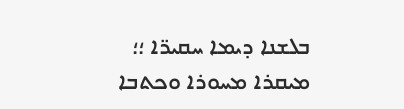ܒܠܫܢܐ ܕܝܡܐ ܚܩܝܪ̈ܐ ؛؛ ܡܝܩܪܐ ܡܚܘܪܐ ܘܟܬܒܐ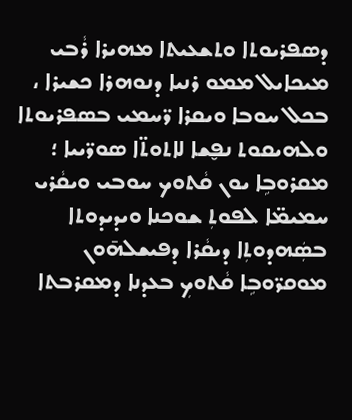ܕܣܦܪܝܘܬܐ ܘܬܫܥܝܬܐ ܡܗܝܪܐ ܪܵܒܝ ܡܝܟܐܝܠ ܡܡܘ ܪܢܝܐ ܕܢܘܗܪܐ ܟܫܝܪܐ ، ܒܟܠ ܚܘܒܐ ܘܝܩܪܐ ܪ̈ܚܡܝ ܒܣܦܪܝܘܬܐ ܘܠܗܝܩܘܬ ܢܦ̮ܫܐ ܠܐܬܘܬ̈ܐ ܣܘܪ̈ܝܝܐ ؛ ܡܩܪܘܒܹܐ ܝܘܢ ܩܵܬܘܟ ܚܘܒܝ ܘܝܩܵܪܝ ܚܡܝܡ̈ܐ ܠܦܘܬܼ ܫܘܟܢܐ ܘܝܕܝܕܘܬܐ ܒܣܲܗܕܘܬܼܐ ܕܝܩܵܪܐ ܕܦܝܫܠܗ̄ܘܢ ܡܘܩܪ̈ܘܒܹܐ ܩܵܬܘܟܼ ܒܥܕܢܐ ܕܡܩܪܒܬܐ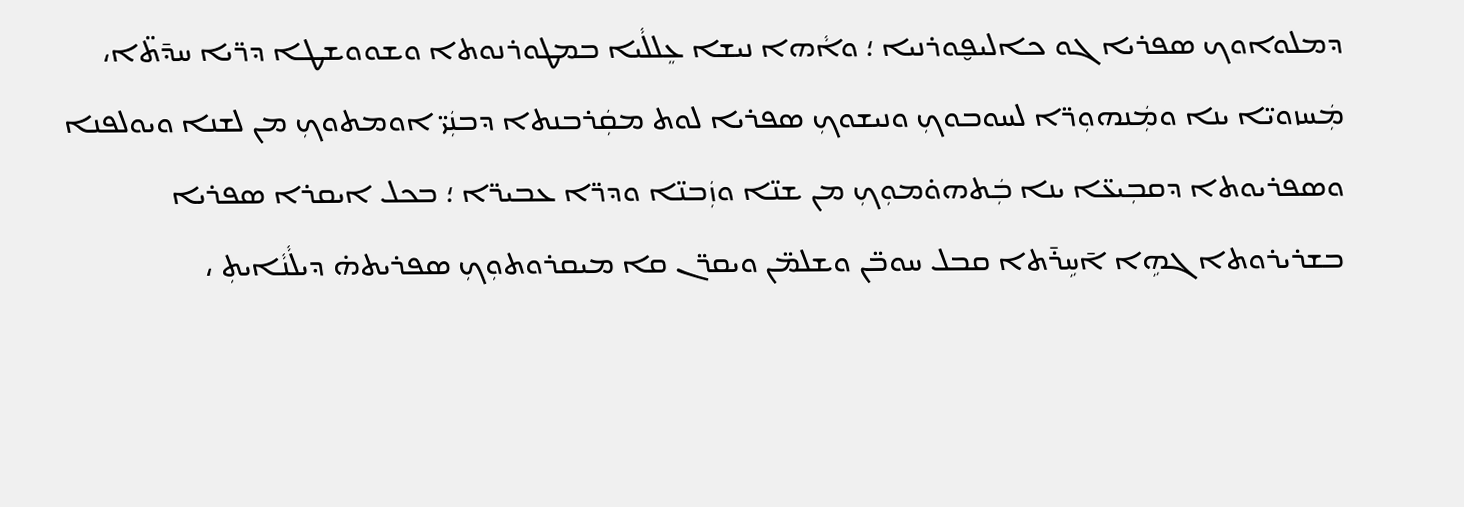ܕܡܠܘܐܘܟ ܣܦܪܝܐ ܓܘ ܟܐܠܝܦ̮ܘܪܢܝܐ ؛ ܘܐܵܗܐ ܢܝܫܐ ܥܸܠܠܵܝܐ ܒܡܛܘܪܢܘܬܐ ܘܫܘܘܫܛܐ ܕܪ̈ܝܐ ܚܕ̄ܬ̈ܐ، ܡܲܚܙܘܝ̈ܐ ܝܢܐ ܘܡܲܢܗܘܼܪ̈ܐ ܠܚܘܒܘܟܼ ܘܢܝܫܘܟܼ ܣܦܪܝܐ ܠܘܬ ܡܩܲܪܒܢܬܐ ܕܒܢܲܝ̈ ܐܘܡܬܘܟܼ ܡܢ ܠܫܢܐ ܘܝܘܠܦܢܐ ܘܣܦܪܝܘܬܐ ܕܩܒܼܝܥ̈ܐ ܝܢܐ ܒܲܬܗܘ̇ܡܘܼܟܼ ܡܢ ܫܢ̈ܐ ܘܙܲܒܢ̈ܐ ܘܕܪ̈ܐ ܥܒܝܪ̈ܐ ؛ ܒܟܠ ܐܝܩܪܐ ܣܦܪܝܐ ܒܫܪܝܪܘܬܐ ܓܗܹܐ ܐ̄ܚܹܪ̄ܬܐ ܩܒܠ ܚܘܒ̈ܢ ܘܫܠܡ̈ܢ ܘܝܩܪ̈ܢ ܩܐ ܡܝܩܪܘܬܘܼܟܼ ܣܦܪܝܬܗ̇ ܕܝܠܵܢܵܐܝܬܼ ،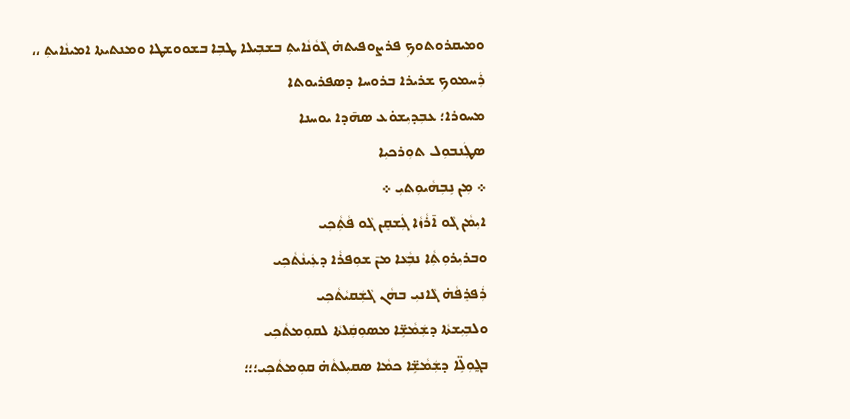ܘܡܝܩܪܘܬܘܟܼ ܦܪܨܘܦܝܬܗ̇ ܓܵܘܵܢܵܐܝܬܼ ܒܫܒܼܝܠܐ ܛܒܼܐ ܒܫܘܘܫܛܐ ܘܡܢܬܝܬܐ ܐܡܝܢܵܐܝܬܼ ،،
ܪܲܚܡܘܟܼ ܫܪܝܪܐ ܒܪܘܚܐ ܕܣܦܪܝܘܬܐ
ܡܚܘܪܐ؛ ܥܒܼܕܝܼܫܘ̇ܥ ܣܗ̄ܕܐ ܝܘܚܢܐ
ܣܛܲܢܒܘܼܠ ܬܘܼܪܟܝܼܐ
܀ ܡܼܢ ܢܹܒܼܗܵܝܘܼܬܝܼ ܀
ܐܝܼܡܵܢ ܓܵܘ ܐ̄ܪܵܙܵܐ ܓܲܫܩܸܢ ܓܵܘ ܦܵܬܼܵܟܼܝ
ܘܒܪܝܼܪܘܼܬܼܵܐ ܢܒܼܵܥܵܐ ܡܢ̄ ܫܘܼܦܪܵܐ ܕܥܲܝܢܵܬܵܟܼܝ
ܪܲܦܪܸܦܵܗ̇ ܓܵܐܢܝܼ ܒܗܵܢ ܓܵܫܲܩܝܵܬܵܟܼܝ
ܘܠܒܼܝܼܫܬܵܐ ܕܫܲܡܵܫܹ̈ܐ ܡܣܘܼܩܲܠܬܵܐ ܠܩܘܼܡܬܵܟܼܝ
ܒܓ̰ܘܼܠܹ̈ܐ ܕܫܲܡܵܫܹ̈ܐ ܟܡܵܐ ܣܩܝܼܠܬܵܗ̇ ܩܘܼܡܬܵܟܼܝ؛؛؛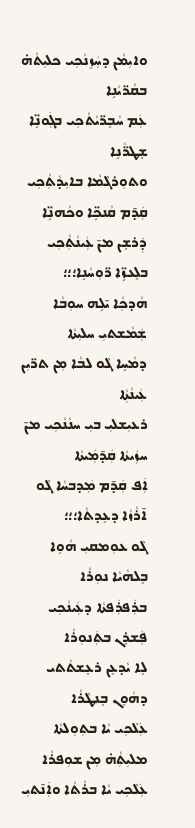ܘܐܝܼܡܵܢ ܕܚܲܙܸܢܵܟܼܝ ܟܠܝܼܬܵܗ̇ ܒܩܵܪ̈ܝܵܢܹܐ
ܥܲܡ ܚܵܒܸܪ̈ܝܵܬܵܟܼܝ ܒܓܲܘܢܹ̈ܐ ܫܸܛܪ̈ܵܢܹܐ
ܘܬܘܼܪܓܵܡܵܐ ܒܐܝܼܕܵܬܼܵܟܼܝ ܩܲܕ̄ܡ ܩܵܢܟܹ̈ܐ ܘܟܵܗܢܹ̈ܐ
ܕܲܪܫܸܢ ܡܢ̄ ܥܲܝܢܵܬܼܵܟܼܝ ܒܠܸܥܙܹ̈ܐ ܪ̈ܘܼܚܵܢܹܐ؛؛؛
ܗܵܕܟܼܵܐ ܝ̄ܠܹܗ ܚܘܼܒܵܐ ܫܲܡܵܫܬܝܼ ܚܠܝܼܬܵܐ
ܕܡܵܚܹܐ ܓܵܘ ܠܒܵܐ ܡܼܢ ܬܪ̈ܝܼܢ ܥܲܝܢܵܬܼܵܐ
ܪܥܝܼܫܠܝܼ ܒܝܼ ܚܢܵܢܵܟܼܝ ܡܢ̄ ܚܙܲܝܬܵܐ ܩܲܕ̄ܡܲܝܬܵܐ
ܐܲܦ ܩܲܕ̄ܡ ܡܲܕܒܚܵܐ ܓܵܘ ܐ̄ܪܵܙܵܐ ܕܥܹܕܬܵܐ؛؛؛
ܓܵܘ ܥܘܼܡܩܝܼ ܗܵܘܹܐ ܒܸܠܗܵܝܵܐ ܢܘܼܪܵܐ
ܒܪܲܦܪܲܦܬܵܐ ܕܥܲܝܢܵܟܼܝ ܦܲܫܪܸܢ ܒܬܲܢܘܼܪܵܐ
ܠܸܐ ܝܵܕܥܸܢ ܪܥܸܫܬܵܬܝ ܕܗܵܘܸܢ ܒܸܢܛܵܪܵܐ
ܥܲܠܵܟܼܝ ܝܵܐ ܒܬܼܘܼܠܬܵܐ ܡܠܝܼܬܼܵܗ̇ ܡܼܢ ܫܘܼܦܪܵܐ
ܥܲܠܵܟܼܝ ܝܵܐ ܒܪܵܬܵܐ ܘܐܲܢ̄ܬܝܼ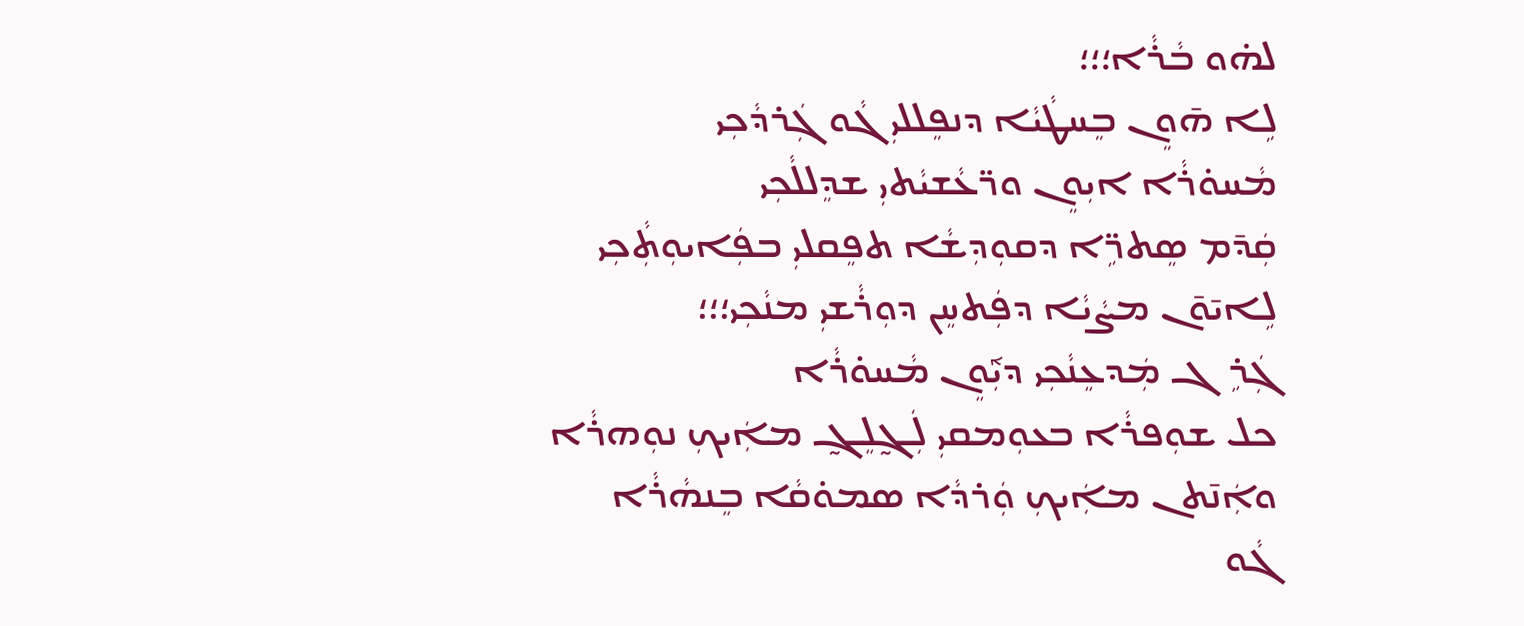ܠܗ̇ܘ ܒܵܪܵܐ؛؛؛
ܠܹܐ ܗ̄ܘܸܢ ܒܸܚܛܵܝܵܐ ܕܢܦܸܠܠܝܼ ܓܵܘ ܓܲܪܕܵܟܼܝ
ܡܵܚܘ̇ܪܵܐ ܐܝܼܘܸܢ ܘܪ̈ܥܵܫܝܵܬܝܼ ܫܕܸܠܠܵܟܼܝ
ܩܲܕ̄ܡ ܣܸܬܪܹ̈ܐ ܕܩܘܼܕܼܫܵܐ ܬܦܸܩܠܝܼ ܒܦܲܐܝܘܼܬܼܵܟܼܝ
ܠܹܐܝ̄ܘ̄ܢ ܡܨܵܝܵܐ ܕܦܲܬܚܸܢ ܕܘܼܪܵܫܝܼ ܡܢܵܟܼܝ؛؛؛
ܓܲܪܹܓ ܡܲܕܥܸܢܵܟܼܝ ܕܝܑܼܘܸܢ ܡܵܚܘ̇ܪܵܐ
ܟܠ ܫܘܼܦܪܵܐ ܒܥܘܼܡܩܝܼ ܠܲܓ̰ܠܸܓ̰ ܡܐܲܝܟܼ ܢܘܼܗܪܵܐ
ܘܐܲܢ̄ܬܢ ܡܐܲܝܟܼ ܘܲܪܕܵܐ ܣܡܘ̇ܩܵܐ ܒܸܢܗܵܪܵܐ
ܓܵܘ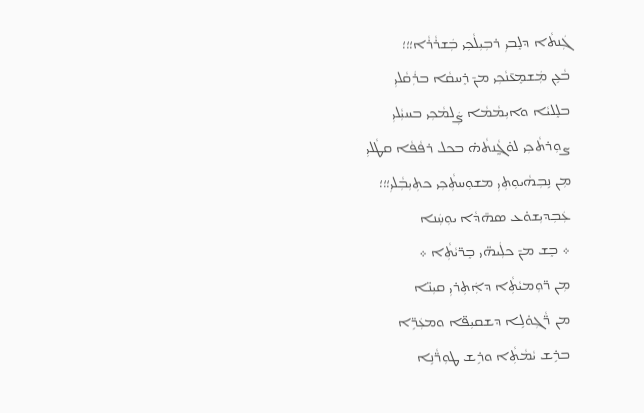ܓܲܢܬܵܐ ܕܠܸܒܝܼ ܪܒܼܝܼܠܵܟܼܝ ܒܲܫܪܵܪܵܐ؛؛؛
ܒܵܥܹܢ ܡܲܫܡܸܥ̄ܢܵܟܼܝ ܡܢ̄ ܪܸܚܩܵܐ ܒܪܲܩܵܠܝܼ
ܒܠܸܠܝܵܐ ܘܐܝܼܡܵܡܵܐ ܨܲܠܡܵܟܼܝ ܒܚܝܼܵܠܝܼ
ܨܘܼܪܬܵܟܼܝ ܠܘ̇ܓ̰ܵܢܬܵܗ̇ ܒܟܠ ܪܦܵܦܵܐ ܩܛܵܠܝܼ
ܡܼܢ ܢܹܒܼܗܵܝܘܼܬܼܝܼ ܡܫܘܼܚܬܼܵܟܼܝ ܟܬܼܝܼܒܼܵܠܝܼ؛؛؛
ܥܲܒܼܕܝܼܫܘ̇ܥ ܣܗ̄ܕܵܐ ܝܘܼܚܲܢܐ
܀ ܒܸܫ ܡܢ̄ ܟܠܲܝܗ̈ܝ ܒܸܪ̈ܝܵܬܼܵܐ ܀
ܡܼܢ ܪ̈ܘܼܡܝܵܬܼܵܐ ܕܐܲܬܼܪܝܼ ܩܝܼܢ̈ܐ
ܡܢ ܪ̈ܵܓܼܘ̇ܠܹܐ ܕܫܩܝܼܦ̈ܐ ܘܡܥܲܪܹ̈ܐ
ܒܪܹܫ ܝܵܡܵܬܼܵܐ ܘܪܹܫ ܛܘܼܪ̈ܵܢܹܐ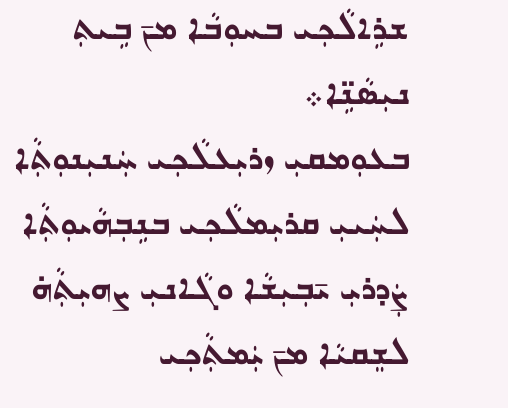ܫܪܹܐܠܵܟܼܝ ܒܚܘܼܒܵܐ ܡܢ̄ ܒܹܝܬܼ ܢܝܼܣܵܢܹ̈ܐ܀
ܒܥܘܼܡܩܝܼ ܙܪܝܼܥܠܵܟܼܝ ܚܲܢܝܼܢܘܼܬܼܵܐ
ܠܚܲܝܝܼ ܩܪܝܼܡܠܵܟܼܝ ܒܢܹܒܼܗܵܝܘܼܬܼܵܐ
ܨܲܕܪܝܼ ܝ̄ܒܼܝܼܫܵܐ ܘܓܵܐܢܝܼ ܨܗܝܼܬܼܵܗ̇
ܠܫܸܩܝܵܐ ܡܢ̄ ܝܲܡܬܼܵܟܼܝ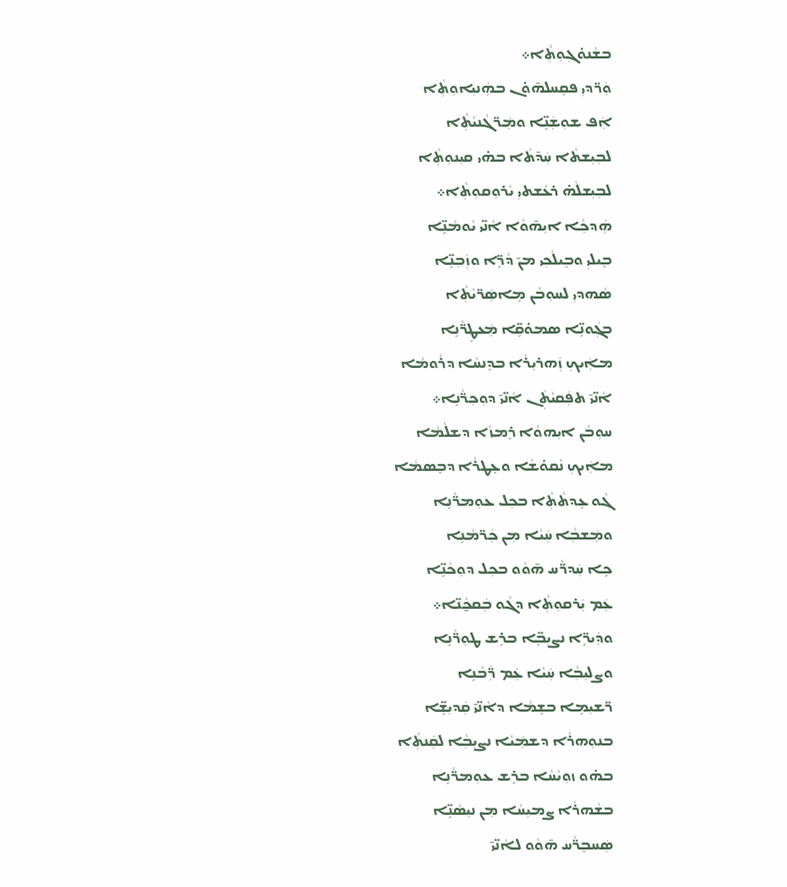ܒܫܵܢܘ̇ܓܼܘܼܬܼܵܐ܀
ܘܲܪ̈ܕܝܼ ܦܩܸܚܠܗ̄ܘ̇ܢ ܒܗܲܢܝܼܐܘܼܬܼܵܐ
ܐܲܦ ܫܘܼܫܲܢܹ̈ܐ ܘܡܲܪ̈ܓܵܢܝܵܬܼܵܐ
ܠܒܼܝܼܫܬܵܐ ܚܲܕ̄ܬܵܐ ܒܗ̇ܝ ܩܝܼܢܘܼܬܼܵܐ
ܠܒܼܝܼܫܠܵܗ̇ ܪܥܵܫܬܝܼ ܝܵܪܘܼܩܘܼܬܼܵܐ܀
ܗܲܕܟܼܵܐ ܐܝܼܗ̄ܘܵܐ ܐܵܢ̈ܝ ܝܵܘܡܵܢܹ̈ܐ
ܒܹܝܠܝܼ ܘܒܹܝܠܵܟܼܝ ܡܢ̄ ܕܵܪܹ̈ܐ ܘܙܲܒܼܢܹ̈ܐ
ܣܵܗܕܝܼ ܠܚܘܼܒܵܢ ܡܹܐܣܲܪ̈ܝܵܬܼܵܐ
ܒܓܲܘܢܹ̈ܐ ܣܡܘ̇ܩܹ̈ܐ ܡܲܥܛܹܪ̈ܵܢܹܐ
ܡܐܲܝܟܼ ܙܲܗܪܝܼܪܵܐ ܒܕܸܢܚܵܐ ܕܪܵܘܡܵܐ
ܐܵܢ̈ܝ̄ ܬܦܲܩܝܵܬܲܢ ܐܵܢ̈ܝ̄ ܕܘܼܟܼܪ̈ܵܢܹܐ܀
ܚܘܼܒܵܢ ܐܝܼܗܘܵܐ ܪܸܡܙܵܐ ܕܫܠܵܡܵܐ
ܡܐܲܝܟܼ ܢܵܩܘ̇ܫܵܐ ܘܥܸܛܪܵܐ ܕܒܸܤܡܵܐ
ܓܵܘ ܥܹܕܬܵܬܼܵܐ ܒܟܼܠ ܥܘܼܡܪ̈ܵܢܹܐ
ܘܡܲܫܒܼܵܐ ܚܲܝܵܐ ܡܼܢ ܟܲܪ̈ܡܵܢܹܐ
ܟܹܐ ܚܲܕܪ̈ܵܚ ܗ̄ܘܵܘ ܒܟܼܠ ܕܘܼܟܵܢܹ̈ܐ
ܥܲܡ ܝܲܪܩܘܼܬܼܵܐ ܕܓܵܘ ܒܲܩܟ̰ܵܢ̈ܐ܀
ܘܕܲܝܪܹ̈ܐ ܢܨܝܼܒܹ̈ܐ ܒܪܹܫ ܛܘܼܪ̈ܵܢܹܐ
ܘܨܠܝܼܒܼܵܐ ܚܲܝܵܐ ܥܲܡ ܪ̈ܲܒܵܢܹܐ
ܪ̈ܫܝܼܡܹܐ ܒܫܸܡܵܐ ܕܐܵܢ̈ܝ̄ ܩܲܕܝܼܫܹ̈ܐ
ܒܢܘܼܗܪܵܐ ܕܫܡܲܝܵܐ ܢܨܝܼܒܼܵܐ ܠܩܲܢܬܼܵܐ
ܒܗ̇ܘ ܙܘܼܝܵܚܵܐ ܒܪܹܫ ܥܘܼܡܪ̈ܵܢܹܐ
ܒܫܵܗܪܵܐ ܨܡܝܼܚܵܐ ܡܼܢ ܢܝܼܣܵܢܹ̈ܐ
ܣܲܚܒܸܪ̈ܵܚ ܗ̄ܘܵܘ ܠܐܵܢ̈ܝ̄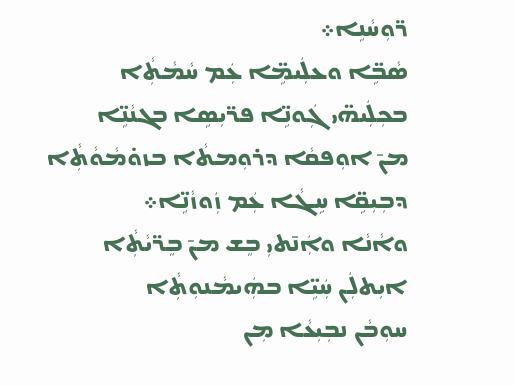ܪ̈ܘܼܚܵܢܹܐ܀
ܣܵܒܹ̈ܐ ܘܥܠܲܝܡܹ̈ܐ ܥܲܡ ܚܵܡܵܬܼܵܐ
ܒܟܼܠܲܝܗ̈ܝ ܓܲܘܢܹ̈ܐ ܦܪ̈ܝܼܣܹܐ ܒܓܢܵܢܹ̈ܐ
ܡܢ̄ ܐܘܼܦܩܵܐ ܕܪܘܼܡܬܵܐ ܒܙܘ̇ܡܵܘܵܬܼܵܐ
ܕܒܼܝܼܩܹ̈ܐ ܚܹܓܵܐ ܥܲܡ ܙܲܘܙܵܢܹ̈ܐ܀
ܘܐܵܢܵܐ ܘܐܲܢ̄ܬܝܼ ܒܸܫ ܡܢ̄ ܒܸܪ̈ܝܵܬܼܵܐ
ܐܝܼܬܠܲܢ ܚܲܝܹ̈ܐ ܒܗܲܝܡܵܢܘܼܬܼܵܐ
ܚܘܼܒܵܢ ܢܒܼܝܼܥܵܐ ܡܼܢ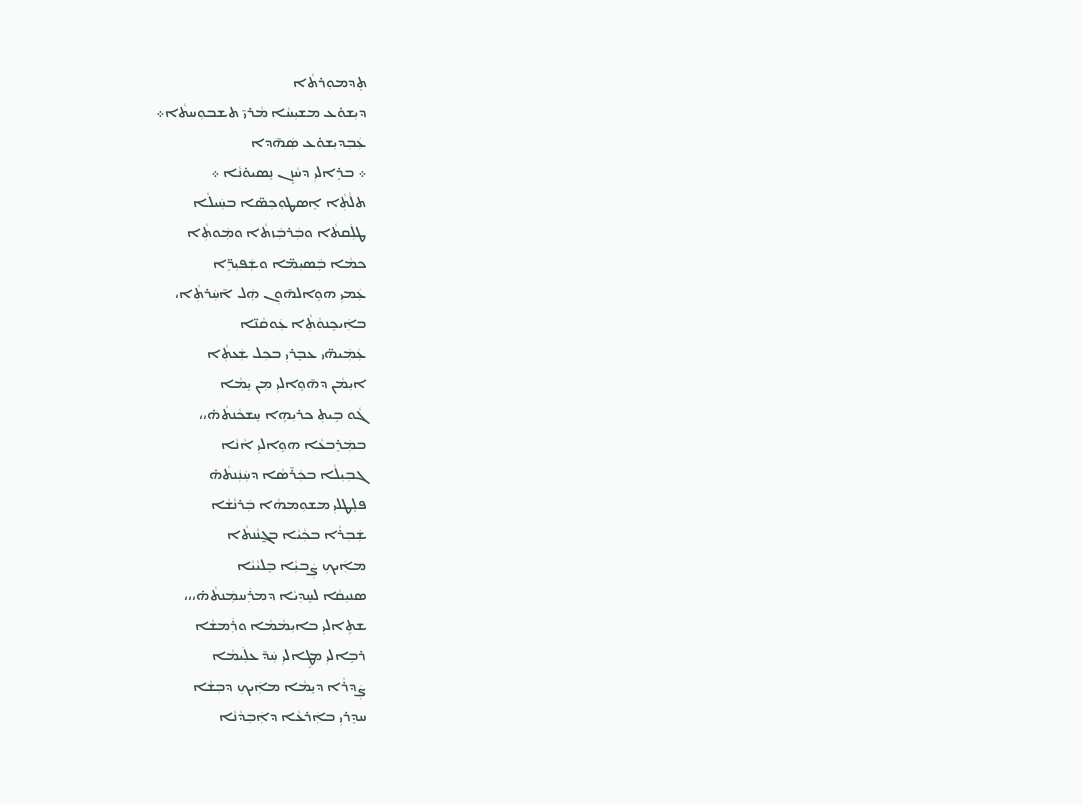ܬܸܕܡܘܼܪܬܵܐ
ܕܝܼܫܘ̇ܥ ܡܫܝܼܚܵܐ ܡܵܪܝ̄ ܬܫܒܘܼܚܬܵܐ܀
ܥܲܒܼܕܝܼܫܘ̇ܥ ܣܲܗ̄ܕܐ
܀ ܒܪܹܐܠܝܼ ܕܚܵܙܸܢ ܢܸܣܝܘ̇ܢܵܐ ܀
ܬܠܵܬܼܵܐ ܐܸܣܛܘܼܟܼܣ̈ܐ ܒܚܲܝܠܵܐ
ܛܠܲܩܬܵܐ ܘܒܲܪܒܲܙܬܵܐ ܘܡܲܘܬܼܵܐ
ܟܡܵܐ ܒܲܣܝܼܡ̈ܐ ܘܫܲܦܝܼܪܹ̈ܐ
ܥܲܡܝܼ ܗܘܹܐܠܗ̄ܘܼܢ ܗܲܠ ܐ̄ܚܲܪܬܼܵܐ،
ܒܐܲܝܟܸܢܘܵܬܼܵܐ ܥܲܘܩܵܢ̈ܐ
ܥܲܡܲܝܗ̈ܝ ܥܒܸܪܝܼ ܒܟܼܠ ܫܲܥܬܼܵܐ
ܐܝܼܡܵܢ ܕܗ̄ܘܹܐܠܝܼ ܡܼܢ ܝܸܡܵܐ
ܓܵܘ ܒܹܝܬܼ ܟܪܝܼܗܹܐ ܚܸܫܟܵܢܬܵܗ̇،،
ܒܡܲܪܸܒܥܵܐ ܗܘܹܐܠܝܼ ܐܵܢܵܐ
ܓܒܼܝܼܠܵܐ ܒܟܲܪ̄ܣܵܐ ܕܚܲܢܲܢܬܵܗ̇
ܦܠܸܛܠܝܼ ܡܫܘܼܡܗܵܐ ܒܲܪܢܵܫܵܐ
ܫܲܒܼܪܵܐ ܒܟܼܵܝܵܐ ܒܓ̰ܢܵܢܬܵܐ
ܡܐܲܝܟܼ ܨܲܒܝܼܵܐ ܒܸܠܝܵܝܵܐ
ܣܢܝܼܩܵܐ ܠܚܸܕܼܝܵܐ ܕܡܪܲܚܡܲܢܬܵܗ̇،،،
ܫܬܹܐܠܝܼ ܒܐܝܼܡܵܡܵܐ ܘܪܲܡܫܵܐ
ܪܒܹܐܠܝܼ ܡܛܹܐܠܝܼ ܚܲܕ̄ ܥܠܲܝܡܵܐ
ܨܲܕܪܵܐ ܕܝܸܡܵܐ ܡܐܲܝܟܼ ܕܒܼܫܵܐ
ܚܕܸܪܝܼ ܒܐܲܪܥܵܐ ܕܐܲܒܼܕܵܢܵܐ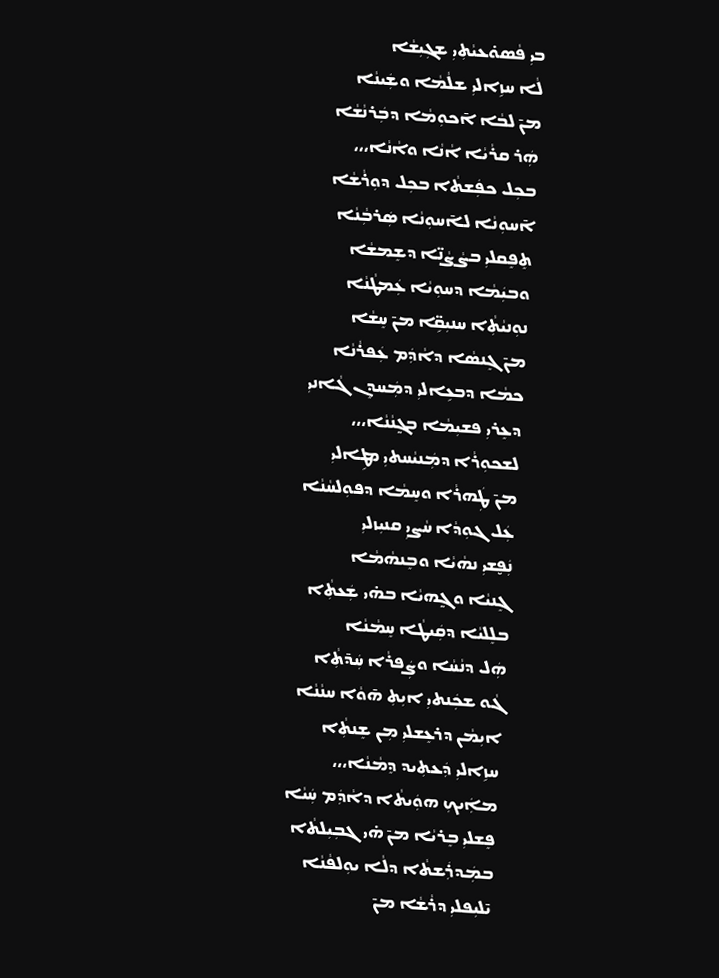ܒܝܼ ܦܵܣܘ̇ܥܝܵܬܼܝܼ ܫܓܼܝܼܫܵܐ
ܠܵܐ ܚܙܹܐܠܝܼ ܫܠܵܡܵܐ ܘܫܲܝܢܵܐ
ܡܢ̄ ܠܒܵܐ ܐ̄ܟܘܼܡܵܐ ܕܒܲܪܢܵܫܵܐ
ܗܲܪ ܩܪܵܝܵܐ ܐܵܢܵܐ ܘܐܵܢܵܐ،،،
ܒܟܼܠ ܟܦܲܫܬܵܐ ܒܟܼܠ ܕܘܼܪܵܫܵܐ
ܐ̄ܚܘܼܢܵܐ ܠܐ̄ܚܘܼܢܵܐ ܣܲܪܒܼܵܢܵܐ
ܬܸܦܸܩܠܝܼ ܒܨܵܨܵܢ̈ܐ ܕܫܸܡܫܵܐ
ܘܒܝܲܡܵܐ ܕܚܘܼܝܵܐ ܥܲܡܛܵܢܵܐ
ܢܘܼܢܝܵܬܼܵܐ ܚܢܝܼܩܹ̈ܐ ܡܢ̄ ܚܸܫܵܐ
ܡܢ̄ ܓܸܢܣܵܐ ܕܐܵܕܲܡ ܥܲܦܪܵܢܵܐ
ܟܡܵܐ ܕܒܥܹܐܠܝܼ ܕܡܲܚܕܸܢ ܓܵܐܢܝܼ
ܕܥܸܪܝܼ ܦܫܝܼܡܵܐ ܒܓ̰ܢܵܢܵܐ،،،
ܠܫܟܘܼܪܵܐ ܕܡܲܢܝܵܚܬܝܼ ܡܛܹܐܠܝܼ
ܡܢ̄ ܛܲܗܪܵܐ ܘܚܸܡܵܐ ܕܦܘܼܠܚܵܢܵܐ
ܥܲܠ ܓܘܼܕܵܐ ܚܵܨܝܼ ܩܢܝܼܙܠܝܼ
ܢܲܦ̮ܫܝܼ ܢܗܵܝܵܐ ܘܒܸܢܗܵܡܵܐ
ܓܸܢܝܵܐ ܘܓ̰ܗܝܵܐ ܒܗ̇ܝ ܫܲܥܬܼܵܐ
ܒܠܸܠܝܵܐ ܕܩܲܝܛܵܐ ܚܸܡܵܢܵܐ
ܗܲܠ ܕܢܵܚܵܐ ܘܨܲܦܪܵܐ ܚܲܕ̄ܬܼܵܐ
ܓܵܘ ܫܟܲܢܬܝܼ ܐܝܼܬܼ ܗ̄ܘܵܐ ܚܢܵܢܵܐ
ܐܝܼܡܵܢ ܕܪܥܸܫܠܝܼ ܡܼܢ ܫܸܢܬܼܵܐ
ܚܙܹܐܠܝܼ ܕܲܥܬܼܝܕ ܕܸܡܵܢܵܐ،،،
ܡܐܲܝܟܼ ܗܘܲܝܬܵܐ ܕܐܵܕܲܡ ܚܲܝܵܐ
ܦܸܫܠܝܼ ܒܸܪܝܵܐ ܡܢ̄ ܗ̇ܝ ܓܒܼܝܼܠܬܵܐ
ܒܡܲܕܪܲܫܬܵܐ ܕܠܵܐ ܝܘܼܠܦܵܢܵܐ
ܝ̄ܠܝܼܦܠܝܼ ܕܪܵܫܵܐ ܡܢ̄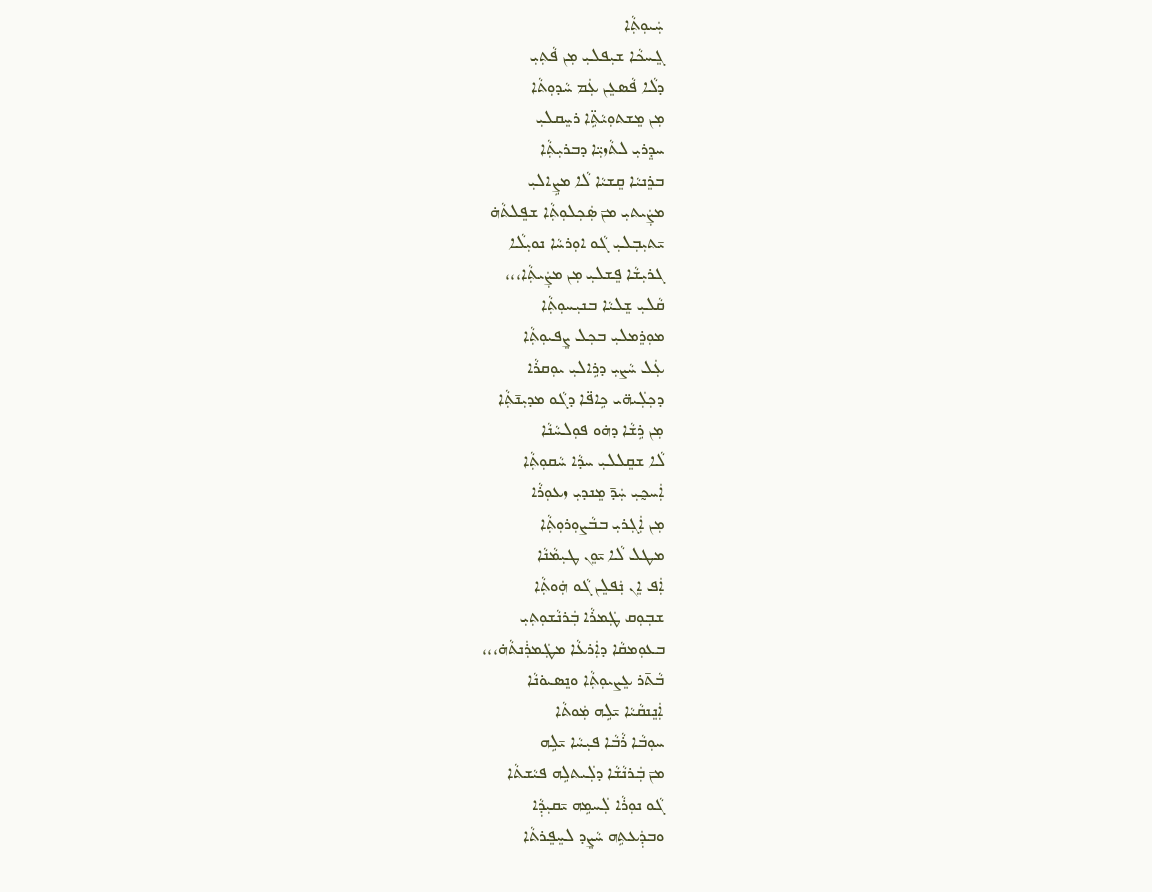ܚܲܝܘܼܬܼܵܐ
ܓܸܚܟܵܐ ܫܝܼܦܠܝܼ ܡܼܢ ܦܵܬܼܝܼ
ܕܠܵܐ ܦܵܣܥܸܢ ܥܲܡ ܚܵܕܘܼܬܵܐ
ܡܼܢ ܡܸܫܬܘܼܝܵܬܹ̈ܐ ܪܚܸܩܠܝܼ
ܚܕܸܪܝܼ ܠܬܵܙܝܼ̈ܐ ܕܒܪܝܼܬܼܵܐ
ܒܪܸܢܝܵܐ ܩܸܫܝܵܐ ܠܵܐ ܡܨܹܐܠܝܼ
ܡܨܲܝܬܝܼ ܡܢ̄ ܣܲܟܼܠܘܼܬܼܵܐ ܫܦܸܠܬܵܗ̇
ܝ̄ܬܝܼܒܼܠܝܼ ܓܵܘ ܐܘܼܪܚܵܐ ܢܘܝܼܠܵܐ
ܓܪܝܼܫܵܐ ܦܸܫܠܝܼ ܡܼܢ ܡܨܲܝܬܼܵܐ،،،
ܩܵܠܝܼ ܫܸܠܝܵܐ ܒܢܝܼܚܘܼܬܼܵܐ
ܡܘܼܪܸܡܠܝܼ ܒܟܼܠ ܨܸܦܝܘܼܬܼܵܐ
ܥܲܠ ܚܵܨܝܼ ܕܪܹܐܠܝܼ ܝܘܼܩܪܵܐ
ܕܟܼܠܲܝܗ̈ܝ ܟܹܐܦ̈ܐ ܕܓܵܘ ܡܕܝܼܢ̄ܬܼܵܐ
ܡܼܢ ܪܹܫܵܐ ܕܗ̇ܘ ܦܘܼܠܚܵܢܵܐ
ܠܵܐ ܫܩܸܠܠܝܼ ܚܕܵܐ ܚܵܩܘܼܬܼܵܐ
ܐܲܚܟ̰ܝܼ ܚܲܕ̄ ܡܸܢܕܝܼ ܙܥܘܼܪܵܐ
ܡܼܢ ܐܲܓܼܪܝܼ ܒܒܵܨܘܼܪܘܼܬܼܵܐ
ܡܛܠ ܠܵܐ ܝ̄ܘܸܢ ܛܝܼܡܵܢܵܐ
ܐܲܦ ܐܸܢ ܢܲܦܠܸܢ ܓܵܘ ܗܲܘܬܼܵܐ
ܫܒܼܘܼܩ ܛܲܡܪܵܐ ܒܲܪܢܵܫܘܼܬܼܝܼ
ܒܥܘܼܡܩܵܐ ܕܐܲܪܥܵܐ ܡܛܲܡܪܲܢܬܵܗ̇،،،
ܒܵܬ̄ܪ ܥܸܨܝܘܼܬܼܵܐ ܘܢܸܣܝܘ̇ܢܵܐ
ܐܲܢܸܢܩܵܝܵܐ ܝ̄ܠܹܗ ܡܲܘܬܵܐ
ܚܘܼܒܵܐ ܪܵܒܵܐ ܦܝܼܚܵܐ ܝ̄ܠܹܗ
ܡܢ̄ ܒܲܪܢܵܫܵܐ ܕܠܲܝܬܠܹܗ ܦܝܵܫܬܵܐ
ܓܵܘ ܢܘܼܪܵܐ ܠܲܚܡܹܗ ܝ̄ܩܝܼܕܼܵܐ
ܘܒܕܲܥܬܹܗ ܚܵܨܸܕ ܠܚܸܦܸܪܬܵܐ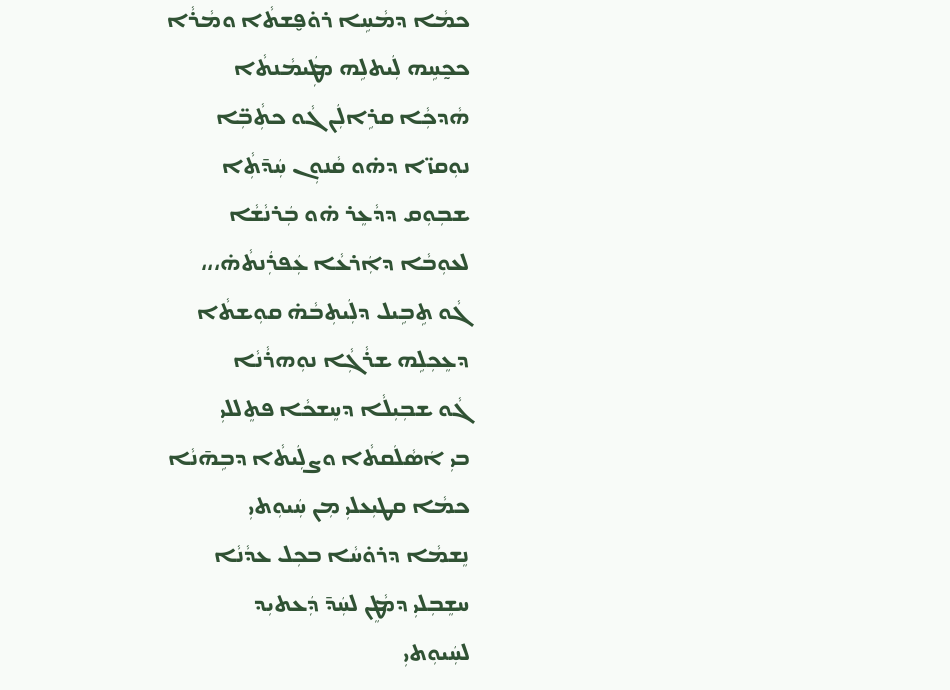ܟܡܵܐ ܕܡܵܚܹܐ ܪܘ̇ܦ̮ܫܬܵܐ ܘܡܵܪܵܐ
ܟܟ̰ܚܹܗ ܠܲܝܬܠܹܗ ܡܛܲܝܡܵܢܬܵܐ
ܗܵܕܟܼܵܐ ܩܪܹܐܠܲܢ ܓܵܘ ܟܬܼܵܒܼ̈ܐ
ܢܘܼܩܙ̈ܐ ܕܗ̇ܘ ܩܵܢܘܼܢ ܚܲܕ̄ܬܼܵܐ
ܫܒܼܘܼܩ ܕܕܵܥܸܪ ܗ̇ܘ ܒܲܪܢܵܫܵܐ
ܠܥܘܼܒܵܐ ܕܐܲܪܥܵܐ ܥܲܦܪܲܢܬܵܗ̇،،،
ܓܵܘ ܬܹܒܹܝܠ ܕܠܲܝܬܼܒܵܗ̇ ܩܘܼܫܬܵܐ
ܕܥܸܟܼܠܹܗ ܫܪܵܓܼܵܐ ܢܘܼܗܪܵܢܵܐ
ܓܵܘ ܫܒܼܝܼܠܵܐ ܕܚܸܫܟܵܐ ܦܬܸܠܠܝܼ
ܒܝܼ ܐܿܣܵܠܿܩܬܵܐ ܘܨܠܲܝܬܵܐ ܕܒܹܗ̄ܢܵܐ
ܟܡܵܐ ܩܛܝܼܥܠܝܼ ܡܼܢ ܚܲܝܘܼܬܝܼ
ܢܸܫܡܵܐ ܕܪܘ̇ܚܵܐ ܒܟܼܠ ܥܕܵܢܵܐ
ܚܫܸܒܼܠܝܼ ܕܡܵܛܸܢ ܠܚܲܕ̄ ܕܲܥܬܝܼܕ
ܠܚܲܝܘܼܬܝܼ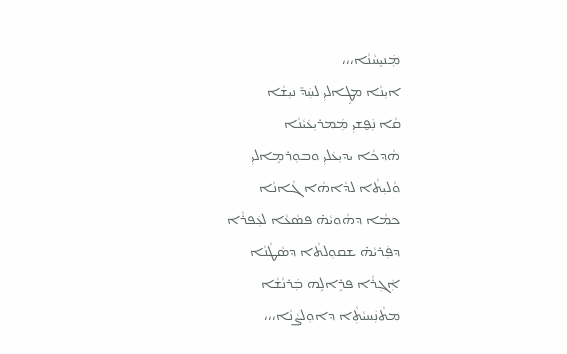ܡܲܢܝܸܚܵܢܵܐ،،،
ܐܝܼܢܵܐ ܡܛܹܐܠܝܼ ܠܚܲܕ̄ ܢܝܼܫܵܐ
ܩܵܐ ܢܲܦ̮ܫܝܼ ܡܲܡܪܝܼܥܿܝܵܢܵܐ
ܗܵܕܟܵܐ ܝܕܝܼܥܿܠܝܼ ܘܒܘܼܪܡܹܐܠܝܼ
ܘܵܠܝܼܬܵܐ ܠܕܵܐܗܵܐ ܓܵܐܢܵܐ
ܟܡܵܐ ܕܗܵܘܝܵܗ̇ ܦܣܵܥܵܐ ܠܥܲܦܪܵܐ
ܕܦܲܪܝܵܗ̇ ܫܩܘܼܠܬܵܐ ܕܣܵܛܵܢܵܐ
ܐܲܓܼܪܵܐ ܦܪܹܐܠܹܗ ܒܲܪܢܵܫܵܐ
ܡܬܵܢܲܚܝܵܬܼܵܐ ܕܐܘܼܠܨܵܢܵܐ،،،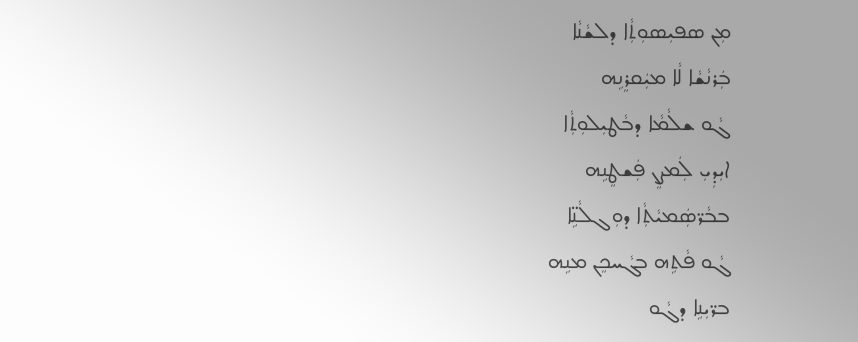ܡܼܢ ܣܦܝܼܣܘܼܬܼܵܐ ܕܠܫܵܢܵܐ
ܒܲܪܢܵܫܵܐ ܠܵܐ ܡܝܲܩܪܸܢܹܗ
ܓܵܘ ܫܠܵܡܵܐ ܕܒܵܛܝܼܠܘܼܬܼܵܐ
ܐܝܼܕܼܝܼ ܠܲܡܨܸܢ ܦܲܫܛܸܢܹܗ
ܒܒܵܪ̈ܣܲܡܝܵܬܼܵܐ ܕܘܼܓܠܵܢܹ̈ܐ
ܓܵܘ ܦܵܬܹܗ ܒܓܵܚܟܸܢ ܡܢܹܗ
ܒܪ̈ܝܼܢܹܐ ܕܓܵܘ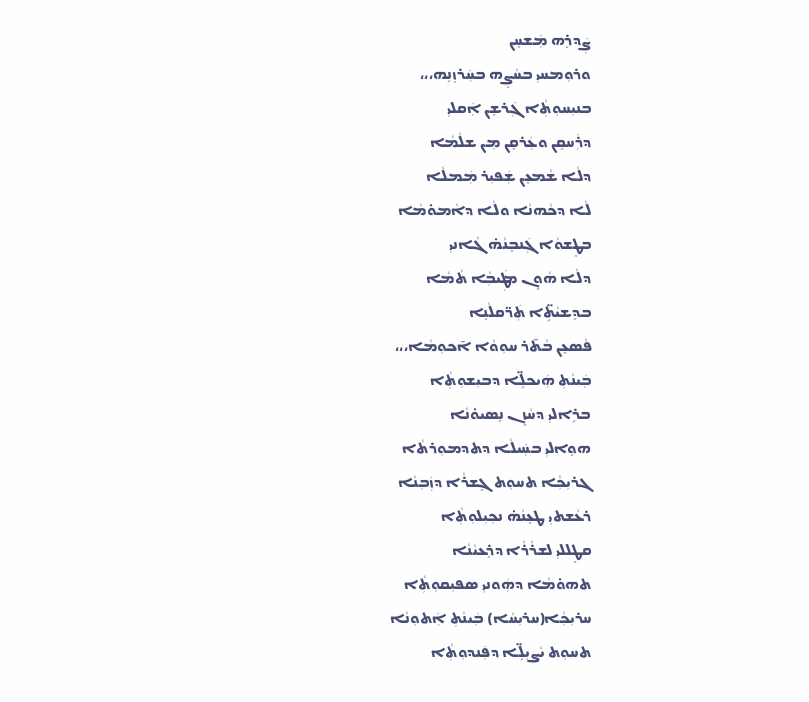ܨܲܕܪܹܗ ܡܲܫܚܸܢ
ܘܪܘܼܡܚܝܼ ܒܚܵܨܹܗ ܒܚܲܪܙܸܢܹܗ،،،
ܒܢܝܼܚܘܼܬܼܵܐ ܓܲܪܫܸܢ ܐܲܩܠܝܼ
ܕܪܲܚܩܸܢ ܘܥܲܪܩܸܢ ܡܼܢ ܫܠܵܡܵܐ
ܕܠܵܐ ܫܵܡܥܸܢ ܫܲܦܝܼܪ ܡܲܡܠܵܐ
ܠܵܐ ܕܟܵܗܢܵܐ ܘܠܵܐ ܕܐܵܡܘ̇ܡܵܐ
ܒܛܸܫܘܵܐ ܓܲܢܒܸܢܵܗ̇ ܓܵܐܢܝܼ
ܕܠܵܐ ܗܵܘܸܢ ܡܛܲܝܒܼܵܐ ܬܵܡܵܐ
ܒܕܸܫܝܵܬܹ̈ܐ ܬܲܪ̈ܩܠܵܢܹܐ
ܦܵܣܥܸܢ ܒܵܬ̄ܪ ܚܘܼܘܵܐ ܐ̄ܟܘܼܡܵܐ،،،
ܒܲܝܢܵܬܼ ܗܲܝܟܠܹ̈ܐ ܕܒܝܼܫܘܼܬܼܵܐ
ܒܪܹܐܠܝܼ ܕܚܵܙܸܢ ܢܸܣܝܘ̇ܢܵܐ
ܗܘܹܐܠܝܼ ܒܚܲܝܠܵܐ ܕܬܕܡܘܼܪܬܵܐ
ܓܪܝܼܟܼܵܐ ܬܚܘܼܬ ܓܸܫܪܵܐ ܕܙܲܒܼܢܵܐ
ܪܥܵܫܬܝܼ ܛܥܸܢܵܗ̇ ܢܟܼܝܼܠܘܼܬܼܵܐ
ܩܛܸܠܠܝܼ ܠܫܪܵܪܵܐ ܕܪܸܥܝܵܢܵܐ
ܬܗܘ̇ܡܵܐ ܕܗܲܘܢܝܼ ܣܦܝܼܩܘܼܬܼܵܐ
ܚܪܝܼܟܼܵܐ(ܚܪܝܼܚܵܐ) ܒܲܝܢܵܬܼ ܐܲܬܘܼܢܵܐ
ܬܚܘܼܬ ܝܵܨܝܼܠܹ̈ܐ ܕܦܲܢܕܘܼܬܼܵܐ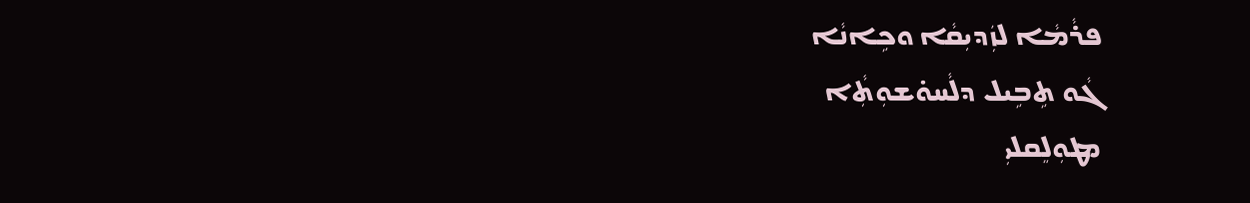ܦܪܵܡܵܐ ܠܙܲܕܝܼܩܵܐ ܘܟܹܐܢܵܐ
ܓܵܘ ܬܹܒܹܝܠ ܕܠܵܚܘ̇ܫܘܼܬܼܵܐ
ܡܛܘܼܠܸܩܠܝܼ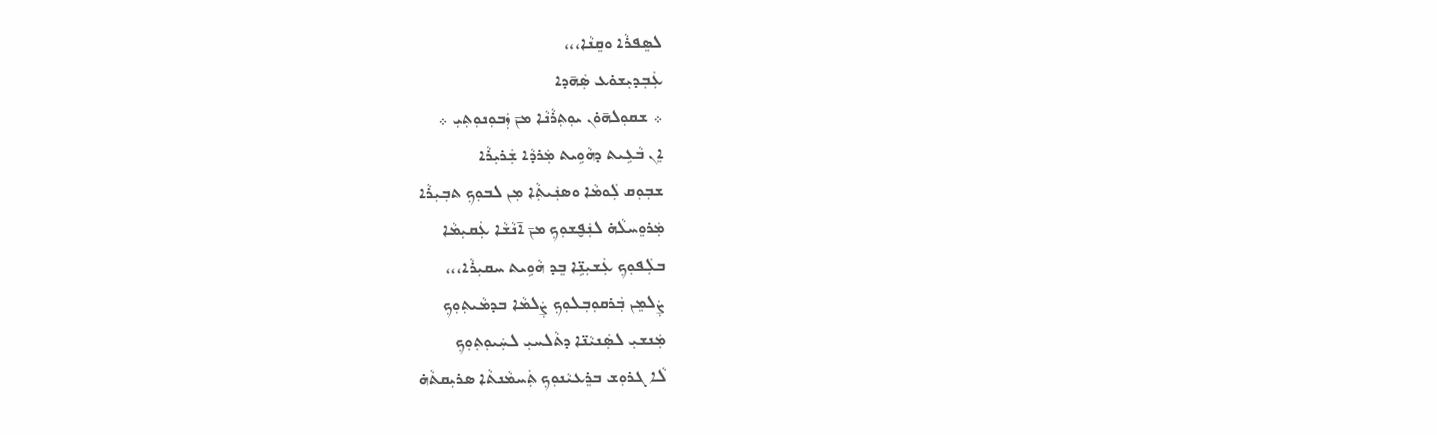ܠܣܸܦܪܵܐ ܘܩܸܢܵܐ،،،
ܥܲܒܼܕܝܼܫܘ̇ܥ ܣܲܗ̄ܕܐ
܀ ܫܩܘܼܠܗ̄ܘ̇ܢ ܝܘܼܬܼܪܵܢܵܐ ܡܢ̄ ܙܲܒܘܼܢܘܼܬܼܝܼ ܀
ܐܸܢ ܒܵܥܹܝܬ ܕܗܵܘܹܝܬ ܡܲܪܕܵܐ ܫܲܪܝܼܪܵܐ
ܫܒܼܘܼܩ ܠܲܘܡܵܐ ܘܣܢܲܝܬܼܵܐ ܡܼܢ ܠܒܘܼܟܼ ܬܒܼܝܼܪܵܐ
ܡܲܪܘܸܚܠܵܗ̇ ܠܢܲܦ̮ܫܘܼܟܼ ܡܢ̄ ܐ̄ܢܵܫܵܐ ܥܲܩܝܼܡܵܐ
ܒܠܲܦܘܼܟܼ ܥܲܫܝܼܢܹ̈ܐ ܒܸܕ ܗܵܘܹܝܬ ܚܩܝܼܪܵܐ،،،
ܨܲܠܡܸܢ ܒܲܪܩܘܼܒܼܠܘܼܟܼ ܨܲܠܡܵܐ ܒܕܡܵܝܬܼܘܼܟܼ
ܡܲܢܫܝܼ ܠܣܲܢܝܵܢ̈ܐ ܕܬܵܠܚܝܼ ܠܚܲܝܘܼܬܼܘܼܟܼ
ܠܵܐ ܓܪܘܼܫ ܒܪܸܥܝܵܢܘܼܟܼ ܬܲܚܡܵܢܬܵܐ ܣܪܝܼܩܬܵܗ̇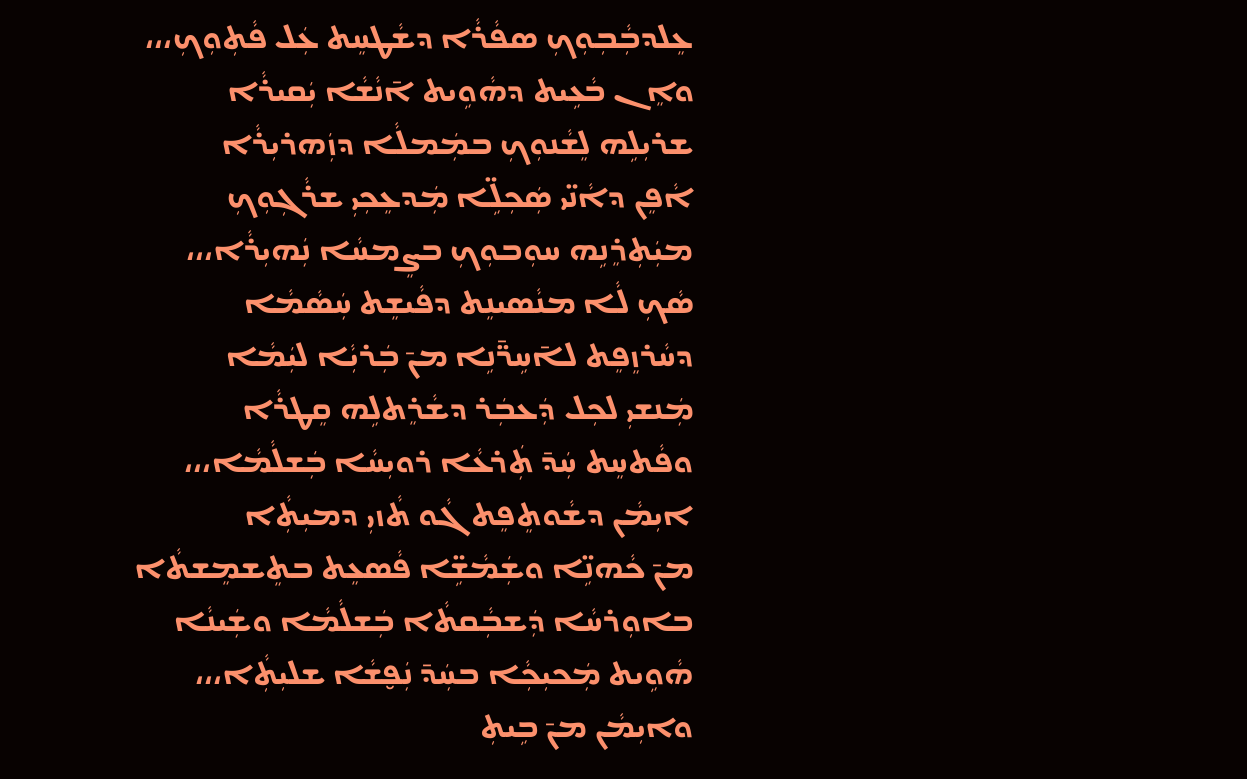ܥܸܠܕܒܼܵܒܼܘܼܟܼ ܣܦܵܪܵܐ ܕܫܵܛܚܸܬ ܥܲܠ ܦܵܬܼܘܼܟܼ،،،
ܘܐܸܢ ܒܵܥܹܝܬ ܕܗܵܘܹܝܬ ܐ̄ܢܵܫܵܐ ܝܲܩܝܪܵܐ
ܫܪܝܼܠܹܗ ܠܸܫܵܢܘܼܟܼ ܒܡܲܡܠܵܐ ܕܙܲܗܪܝܼܪܵܐ
ܐܵܦܸܢ ܕܐܵܢ̈ܝ ܣܲܟܼܠܹ̈ܐ ܡܲܕܥܸܟܼܝܼ ܫܪܵܓܼܘܼܟܼ
ܡܝܲܬܼܪܸܢܹܗ ܚܘܼܒܘܼܟܼ ܒܨܸܡܚܵܐ ܢܲܗܝܼܪܵܐ،،،
ܣܵܟܼ ܠܵܐ ܡܢܵܣܝܢܸܬ ܕܦܵܝܫܸܬ ܚܲܣܵܡܵܐ
ܕܚܵܪܙܸܦܸܬ ܠܐ̄ܚܹܪ̈̄ܢܹܐ ܡܢ̄ ܒܲܪܝܼܵܐ ܠܝܲܡܵܐ
ܡܲܢܫܝܼ ܠܟܼܠ ܕܲܥܒܲܪ ܕܫܵܪܸܬܠܹܗ ܩܸܛܪܵܐ
ܘܦܵܬܚܸܬ ܚܲܕ̄ ܬܲܪܥܵܐ ܪܘܝܼܚܵܐ ܒܲܫܠܵܡܵܐ،،،
ܐܝܼܡܵܢ ܕܫܵܘܬܸܦܸܬ ܓܵܘ ܬܵܙܝܼ ܕܡܝܼܬܼܵܐ
ܡܢ̄ ܟܵܗܢܹ̈ܐ ܘܫܲܡܵܫܹ̈ܐ ܦܵܣܥܸܬ ܒܬܸܫܡܸܫܬܵܐ
ܒܐܘܼܪܚܵܐ ܕܲܫܒܼܵܩܬܵܐ ܒܲܫܠܵܡܵܐ ܘܫܲܝܢܵܐ
ܗܵܘܹܝܬ ܡܲܟܝܼܟܼܵܐ ܒܚܲܕ̄ ܢܲܦ̮ܫܵܐ ܫܠܝܼܬܼܵܐ،،،
ܘܐܝܼܡܵܢ ܡܢ̄ ܒܹܝܬܼ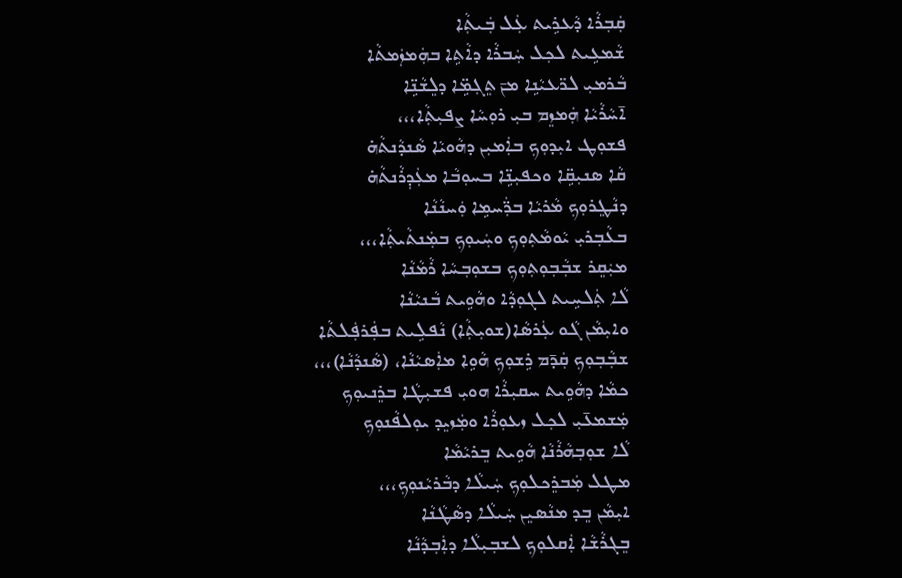ܩܲܒܼܪܵܐ ܕܵܥܪܹܝܬ ܥܲܠ ܒܲܝܬܼܵܐ
ܫܵܡܥܹܝܬ ܠܟܼܠ ܚܲܒܪܵܐ ܕܐܵܬܹܐ ܒܗܲܡܙܲܡܬܵܐ
ܒܵܪܡܝܼ ܠܪ̈ܥܝܵܢܹܐ ܡܢ̄ ܬܸܓܼܡܹ̈ܐ ܕܠܸܫܵܢܹ̈ܐ
ܐ̄ܚܵܪܵܝܵܐ ܗܲܡܙܸܡ ܒܝܼ ܪܘܼܚܵܐ ܨܦܝܼܬܼܵܐ،،،
ܦܫܘܼܛ ܐܝܼܕܘܼܟܼ ܒܐܲܡܝܼܢ ܕܗܵܘܝܵܐ ܣܵܢܕܵܢܬܵܗ̇
ܩܵܐ ܣܢܝܼܩܹ̈ܐ ܘܟܦܝܼܢܹ̈ܐ ܒܚܘܼܒܵܐ ܡܥܲܕܼܪܵܢܬܵܗ̇
ܕܢܵܛܸܪܘܼܟܼ ܡܵܪܝܵܐ ܒܪ̈ܲܚܡܹܐ ܘܲܚܢܵܢܵܐ
ܒܥܵܒܼܪܝܼ ܝܵܘܡܵܬܼܘܼܟܼ ܘܚܲܝܘܼܟܼ ܒܡܲܢܬܵܝܬܼܵܐ،،،
ܡܝܲܩܸܪ ܫܒܼܵܒܼܘܼܬܼܘܼܟܼ ܒܫܘܼܒܼܚܵܐ ܪܵܡܵܢܵܐ
ܠܵܐ ܬܲܠܚܹܝܬ ܠܓܘܼܕܵܐ ܘܗܵܘܹܝܬ ܒܵܢܝܵܢܵܐ
ܘܐܝܼܡܵܢ ܓܵܘ ܥܲܪܣܵܐ(ܫܘܝܼܬܼܵܐ) ܢܵܦܠܹܝܬ ܒܦܲܪܦܲܠܬܵܐ
ܫܒܼܵܒܼܘܼܟܼ ܩܲܕ̄ܡ ܪܹܫܘܼܟܼ ܗܵܘܹܐ ܡܐܲܣܝܵܢܵܐ، (ܣܵܢܕܵܢܵܐ)،،،
ܟܡܵܐ ܕܗܵܘܹܝܬ ܚܩܝܼܪܵܐ ܗܘܝܼ ܦܫܝܼܛܵܐ ܒܪܸܢܝܘܼܟܼ
ܡܲܫܡܥ̄ܝܼ ܠܟܼܠ ܙܥܘܼܪܵܐ ܘܡܲܙܝܸܕ ܝܘܼܠܦܵܢܘܼܟܼ
ܠܵܐ ܫܘܼܒܼܗܵܪܵܢܵܐ ܗܵܘܹܝܬ ܒܸܪܝܵܡܵܐ
ܡܛܠ ܡܲܒܪܸܟܠܘܼܟܼ ܚܲܝܠܵܐ ܕܒܵܪܝܵܢܘܼܟܼ،،،
ܐܝܼܡܵܢ ܒܸܕ ܡܢܵܣܝܸܢ ܚܲܝܠܵܐ ܕܣܵܛܵܢܵܐ
ܒܸܓܪܵܫܵܐ ܐܲܩܠܘܼܟܼ ܠܫܒܼܝܼܠܵܐ ܕܐܲܒܼܕܵܢܵܐ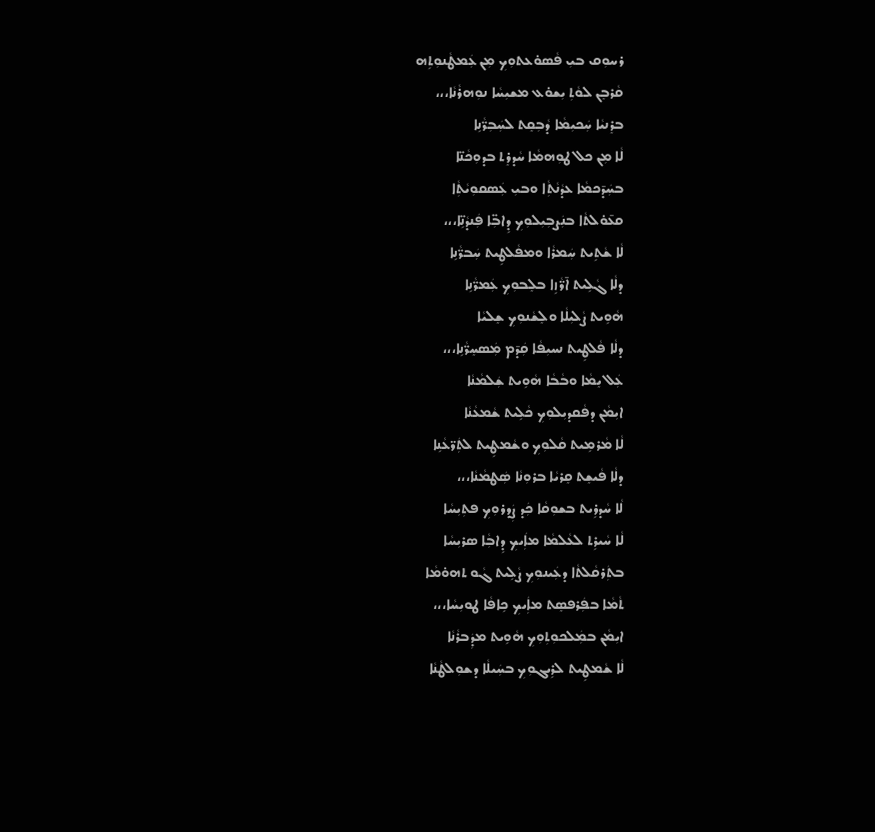ܪܚܘܼܩ ܒܝܼ ܦܵܣܘ̇ܥܬܘܼܟܼ ܡܼܢ ܥܲܡܛܵܢܘܼܬܹܗ
ܩܵܪܒܸܢ ܠܘܵܬܼ ܝܼܫܘ̇ܥ ܡܫܝܼܚܵܐ ܢܘܼܗܪܵܢܵܐ،،،
ܒܪܸܢܝܵܐ ܚܲܟܝܼܡܵܐ ܕܵܒܼܩܸܬ ܠܚܲܒܼܪ̈ܵܢܹܐ
ܠܵܐ ܡܼܢ ܟܠ ܛܘܼܗܡܵܐ ܚܵܕܪܸܬ ܒܕܘܼܟܵܢ̈ܐ
ܒܚܲܕ̄ܟܡܵܐ ܥܕܵܢܵܬܼܵܐ ܘܒܝܼ ܥܲܣܩܘܼܝܵܬܼܵܐ
ܩܥ̄ܘ̇ܠܬܵܐ ܒܢܲܨܒܼܝܼܠܘܼܟܼ ܕܹܐܒܼ̈ܐ ܦܲܢܕܵܢܹ̈ܐ،،،
ܠܵܐ ܫܵܬܹܝܬ ܚܲܡܪܵܐ ܘܡܦܵܠܛܹܝܬ ܚܲܒܪ̈ܵܢܹܐ
ܕܠܵܐ ܓܵܠܹܝܬ ܐ̄ܪ̈ܵܙܹܐ ܒܠܸܒܘܼܟܼ ܥܲܡܪ̈ܵܢܹܐ
ܗܵܘܹܝܬ ܨܵܠܝܼܠܵܐ ܘܠܸܫܵܢܘܼܟܼ ܫܸܠܝܵܐ
ܕܠܵܐ ܦܵܠܛܹܝܬ ܢܚܝܼܦܵܐ ܩܲܕ̄ܡ ܡܲܣܚܸܪ̈ܵܢܹܐ،،،
ܥܲܠ ܝܸܡܵܐ ܘܒܵܒܵܐ ܗܵܘܹܝܬ ܫܲܠܡܵܢܵܐ
ܐܝܼܡܵܢ ܕܦܵܩܕܝܼܠܘܼܟܼ ܟܵܠܹܝܬ ܫܵܡܥܵܢܵܐ
ܠܵܐ ܡܵܪܡܹܝܬ ܩܵܠܘܼܟܼ ܘܫܵܡܛܹܝܬ ܠܬܲܪ̈ܥܵܢܹܐ
ܕܠܵܐ ܦܵܝܫܸܬ ܩܸܪܝܵܐ ܒܪܘܼܢܵܐ ܣܲܛܡܵܢܵܐ،،،
ܠܵܐ ܚܵܕܪܹܝܬ ܒܫܘܼܩܵܐ ܟܲܕ ܨܲܕܪܘܼܟܼ ܦܬܼܝܼܚܵܐ
ܠܵܐ ܚܵܝܪܹܬ ܠܥܵܠܡܵܐ ܡܐܲܝܟܼ ܕܹܐܒܼܵܐ ܣܪܝܼܚܵܐ
ܒܬܲܪܩܵܠܬܵܐ ܕܥܲܝܢܘܼܟܼ ܨܵܠܹܝܬ ܓܵܘ ܬܗܘ̇ܡܵܐ
ܬܵܡܵܐ ܒܦܲܪܦܣܸܬ ܡܐܲܝܟܼ ܟܹܐܦܵܐ ܛܘܝܼܚܵܐ،،،
ܐܝܼܡܵܢ ܒܡܲܠܟܘܼܬܼܘܼܟܼ ܗܵܘܹܝܬ ܡܕܲܒܪܵܢܵܐ
ܠܵܐ ܫܵܡܛܹܝܬ ܠܪܹܝܓܘܼܟܼ ܒܚܲܝܠܵܐ ܕܫܘܼܠܛܵܢܵܐ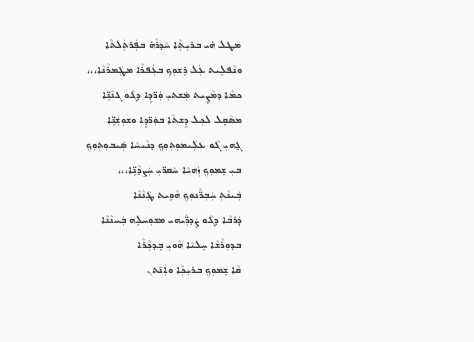ܡܛܠ ܗ̇ܝ ܒܪܝܼܬܼܵܐ ܚܵܕܪܵܗ̇ ܒܦܲܪܬܲܠܬܵܐ
ܘܢܵܦܠܹܝܬ ܥܲܠ ܪܹܫܘܼܟܼ ܒܥܲܦܪܵܐ ܡܛܲܡܪܵܢܵܐ،،،
ܟܡܵܐ ܕܡܵܨܹܝܬ ܡܲܫܬܝܼ ܘܲܪ̈ܕܹܐ ܕܓܵܘ ܓܢܵܢܹ̈ܐ
ܡܣܵܩܸܠ ܠܟܼܠ ܕܹܫܬܵܐ ܒܘܲܪ̈ܕܹܐ ܘܫܘܼܫܲܢܹ̈ܐ
ܓ̰ܗܝܼ ܓܵܘ ܥܠܲܝܡܘܼܬܼܘܼܟܼ ܕܢܵܝܚܵܐ ܣܲܝܒܘܼܬܼܘܼܟܼ
ܒܝܼ ܫܸܡܘܼܟܼ ܙܲܗܝܵܐ ܚܵܩܪ̈ܝܼ ܚܲܨܕܵܢܹ̈ܐ،،،
ܒܲܝܢܵܬܼ ܚܲܒܼܪ̈ܵܢܘܼܟܼ ܗܵܘܹܝܬ ܛܲܢܵܢܵܐ
ܕܲܪܒܵܐ ܕܓܵܘ ܨܲܕܪ̈ܲܝܗܝ ܡܫܘܼܚܠܹܗ ܒܲܚܢܵܢܵܐ
ܒܕܘܼܪܵܫܵܐ ܚܸܠܝܵܐ ܗܵܘܝܼ ܒܸܕܟܼܵܪܵܐ
ܩܵܐ ܫܸܡܘܼܟܼ ܒܪܝܼܟܼܵܐ ܘܐܲܢ̄ܬܢ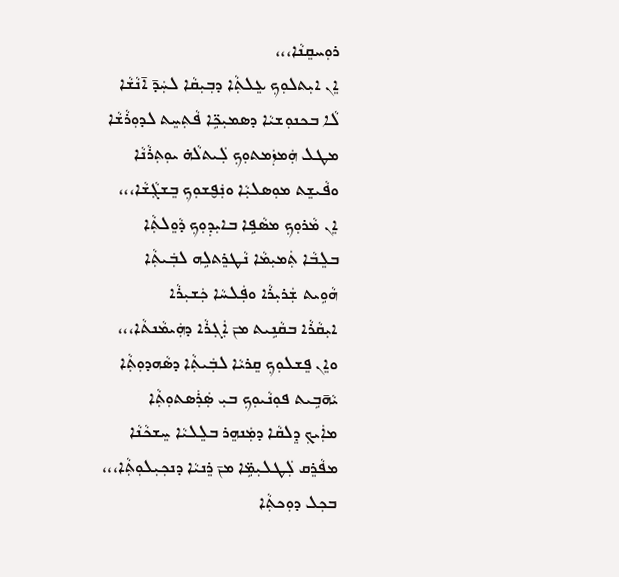ܪܘܼܚܩܸܢܵܐ،،،
ܐܸܢ ܐܝܼܬܠܘܼܟܼ ܥܸܠܬܼܵܐ ܕܒܼܝܼܩܵܐ ܠܚܲܕ̄ ܐ̄ܢܵܫܵܐ
ܠܵܐ ܒܟܢܘܼܫܝܵܐ ܕܣܡܝܼܟܹ̈ܐ ܦܵܬܼܚܸܬ ܠܕܘܼܪܵܫܵܐ
ܡܛܠ ܗܲܡܙܲܡܬܘܼܟܼ ܠܲܝܬܠܵܗ̇ ܝܘܼܬܼܪܵܢܵܐ
ܘܦܵܝܫܸܬ ܡܘܼܣܠܝܼܵܐ ܘܢܲܦ̮ܫܘܼܟܼ ܒܸܫܓܼܵܫܵܐ،،،
ܐܸܢ ܡܵܪܘܼܟܼ ܡܣܵܦܹܐ ܒܐܝܼܕܼܘܼܟܼ ܕܵܘܸܠܬܼܵܐ
ܒܠܸܒܵܐ ܬܲܡܝܼܡܵܐ ܢܵܛܪܸܬܠܹܗ ܠܒܲܝܬܼܵܐ
ܗܵܘܹܝܬ ܫܲܪܝܼܪܵܐ ܘܦܲܠܚܵܐ ܟܲܫܝܼܪܵܐ
ܐܝܼܩܵܪܵܐ ܒܩܵܢܹܝܬ ܡܢ̄ ܐܲܓܼܪܵܐ ܕܗܲܝܡܵܢܬܵܐ،،،
ܘܐܸܢ ܦܸܫܠܘܼܟܼ ܩܸܪܝܵܐ ܠܒܲܝܬܼܵܐ ܕܣܵܗܕܘܼܬܼܵܐ
ܝܵܗ̄ܒܹܝܬ ܦܘܼܢܵܝܘܼܟܼ ܒܝܼ ܣܲܪܲܣܬܘܼܬܼܵܐ
ܡܐܲܝܟܼ ܕܸܠܩܵܐ ܕܡܲܢܗܸܪ ܒܠܸܠܝܵܐ ܚܸܫܟܵܢܵܐ
ܡܦܵܪܸܩ ܠܲܛܠܝܼܡܹ̈ܐ ܡܢ̄ ܪܸܢܝܵܐ ܕܢܟܼܝܼܠܘܼܬܼܵܐ،،،
ܒܟܼܠ ܕܘܼܟܬܼܵܐ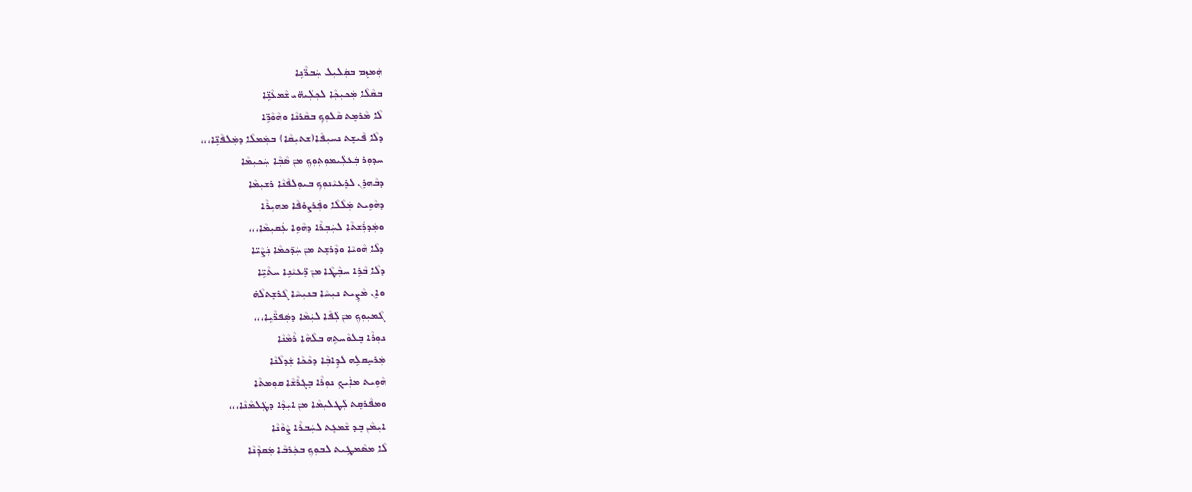ܗܲܡܙܸܡ ܒܩܲܠܝܼܠ ܚܲܒܪ̈ܵܢܹܐ
ܒܩܵܠܵܐ ܡܲܟܝܼܟܼܵܐ ܠܟܼܠܲܝܗ̈ܝ ܫܵܡܥܵܢܹ̈ܐ
ܠܵܐ ܡܵܪܡܸܬ ܩܵܠܘܼܟܼ ܒܩܵܪܢܵܐ ܘܗܵܘܵܪܹ̈ܐ
ܕܠܵܐ ܦܵܝܫܸܬ ܢܚܝܼܦܵܐ(ܫܬܝܼܩܵܐ) ܒܡܲܡܠܵܐ ܕܡܲܠܦܵܢܹ̈ܐ،،،
ܚܕܘܼܪ ܒܲܥܠܲܝܡܘܼܬܼܘܼܟܼ ܡܢ̄ ܣܵܒܼܵܐ ܚܲܟܝܼܡܵܐ
ܕܒܵܗܪܸܢ ܠܪܸܥܝܵܢܘܼܟܼ ܒܝܘܼܠܦܵܢܵܐ ܪܫܝܼܡܵܐ
ܕܗܵܘܹܝܬ ܡܲܠܵܠܵܐ ܘܦܲܪܨܘ̇ܦܵܐ ܡܗܝܼܪܵܐ
ܘܡܲܕܪܲܫܬܵܐ ܠܚܲܒܼܪܵܐ ܕܗܵܘܹܐ ܥܲܩܝܼܡܵܐ،،،
ܕܠܵܐ ܗܵܘܝܵܐ ܘܕܵܪܫܸܬ ܡܢ̄ ܚܲܕ̄ܟܡܵܐ ܢܲܨܵܝ̈ܐ
ܕܠܵܐ ܒܵܪܹܐ ܚܒܼܵܛܵܐ ܡܢ̄ ܪܸ̈ܥܝܵܢܹܐ ܚܬܵܝܹ̈ܐ
ܘܐܸܢ ܡܵܨܹܝܬ ܢܝܼܚܵܐ ܒܢܝܼܚܵܐ ܓܵܪܫܸܬܠܵܗ̇
ܓܵܡܝܼܘܼܟܼ ܡܢ̄ ܠܲܦܵܐ ܠܝܲܡܵܐ ܕܣܲܦܪ̈ܵܝܹܐ،،،
ܢܘܼܪܵܐ ܒܸܠܘܵܚܬܹܗ ܒܠܵܗܵܐ ܪܵܡܵܢܵܐ
ܡܲܪܚܸܩܠܹܗ ܠܕܹܐܒܼܵܐ ܕܟܵܟܵܐ ܫܲܕܠܵܢܵܐ
ܗܵܘܹܝܬ ܡܐܲܝܟܼ ܢܘܼܪܵܐ ܒܸܓܪܵܫܵܐ ܩܘܼܡܬܵܐ
ܘܡܦܵܪܩܸܬ ܠܲܛܠܝܼܡܵܐ ܡܢ̄ ܐܝܼܕܵܐ ܕܛܲܠܡܵܢܵܐ،،،
ܐܝܼܡܵܢ ܒܸܕ ܫܵܡܥܸܬ ܠܚܲܒܪܵܐ ܨܵܘܵܢܵܐ
ܠܵܐ ܡܣܵܡܛܹܝܬ ܠܒܘܼܟܼ ܒܟܲܪܒܵܐ ܡܲܩܕܼܵܢܵܐ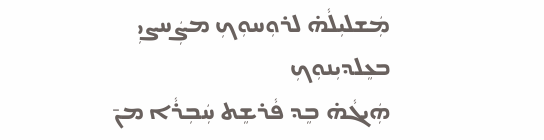ܡܲܫܠܝܼܠܵܗ̇ ܠܪܘܼܚܘܼܟܼ ܡܨܲܚܨܝܼ ܒܥܸܠܕܝܼܢܘܼܟܼ
ܗܲܝܓܵܗ̇ ܒܸܕ ܦܵܪܫܸܬ ܚܲܒܼܪܵܐ ܡܢ̄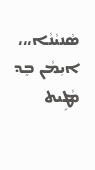ܣܵܢܝܵܢܵܐ،،،
ܐܝܼܡܵܢ ܒܸܕ ܡܵܛܹܝܬ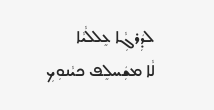ܠܕܲܪܓܼܵܐ ܥܸܠܠܵܝܵܐ
ܠܵܐ ܡܫܲܚܠܸܦ ܟܝܵܢܘܼܟܼ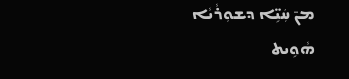ܡܢ̄ ܚܲܝܹ̈ܐ ܕܫܘܼܪܵܝܵܐ
ܗܵܘܹܝܬ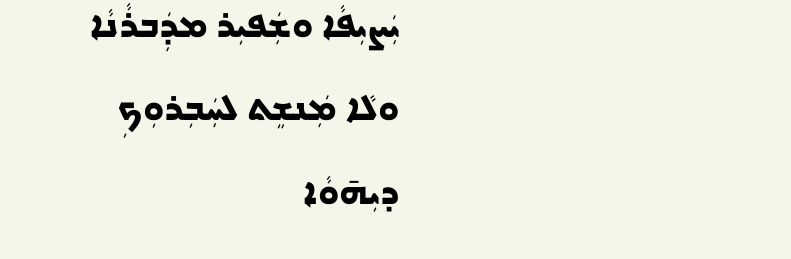ܝܲܨܝܼܦܵܐ ܘܫܲܦܝܼܪ ܡܕܲܒܪܵܢܵܐ
ܘܠܵܐ ܡܲܢܫܸܬ ܠܚܲܒܼܪܘܼܟܼ ܕܝܼܗ̄ܘܵܐ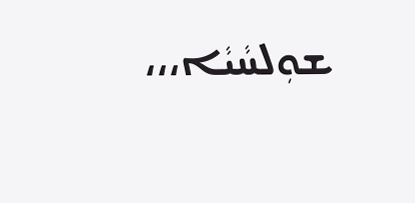ܫܘܼܠܚܵܝܵܐ،،،